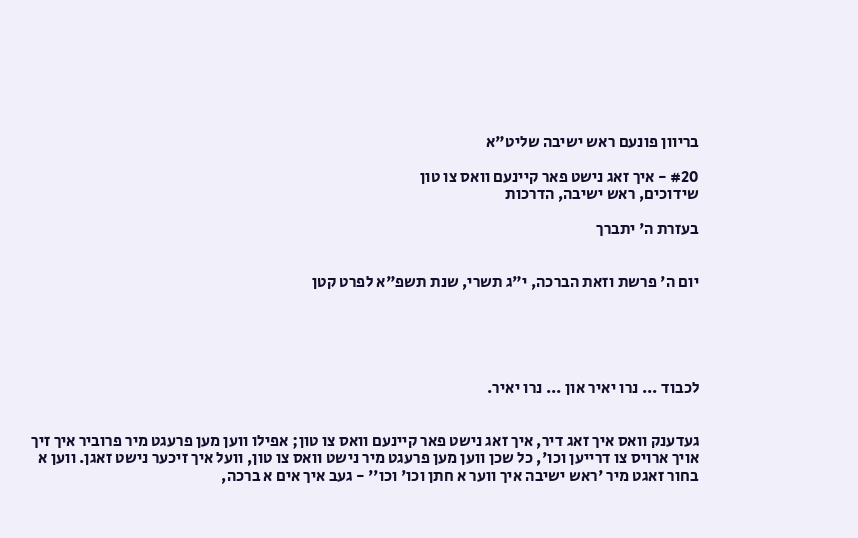בריוון פונעם ראש ישיבה שליט"א

#20 - איך זאג נישט פאר קיינעם וואס צו טון
שידוכים, ראש ישיבה, הדרכות

בעזרת ה' יתברך


יום ה' פרשת וזאת הברכה, י"ג תשרי, שנת תשפ"א לפרט קטן





לכבוד ... נרו יאיר און ... נרו יאיר.


געדענק וואס איך זאג דיר, איך זאג נישט פאר קיינעם וואס צו טון; אפילו ווען מען פרעגט מיר פרוביר איך זיך אויך ארויס צו דרייען וכו', כל שכן ווען מען פרעגט מיר נישט וואס צו טון, וועל איך זיכער נישט זאגן. ווען א בחור זאגט מיר 'ראש ישיבה איך ווער א חתן וכו' וכו'' - געב איך אים א ברכה,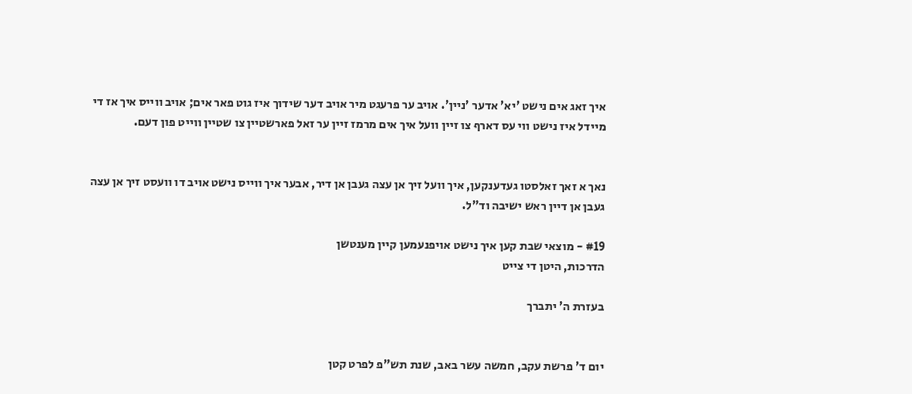איך זאג אים נישט 'יא' אדער 'ניין'. אויב ער פרעגט מיר אויב דער שידוך איז גוט פאר אים; אויב ווייס איך אז די מיידל איז נישט ווי עס דארף צו זיין וועל איך אים מרמז זיין ער זאל פארשטיין צו שטיין ווייט פון דעם.


נאך א זאך זאלסטו געדענקען, איך וועל זיך אן עצה געבן אן דיר, אבער איך ווייס נישט אויב דו וועסט זיך אן עצה געבן אן דיין ראש ישיבה וד"ל.

#19 - מוצאי שבת קען איך נישט אויפנעמען קיין מענטשן
הדרכות, היטן די צייט

בעזרת ה' יתברך


יום ד' פרשת עקב, חמשה עשר באב, שנת תש"פ לפרט קטן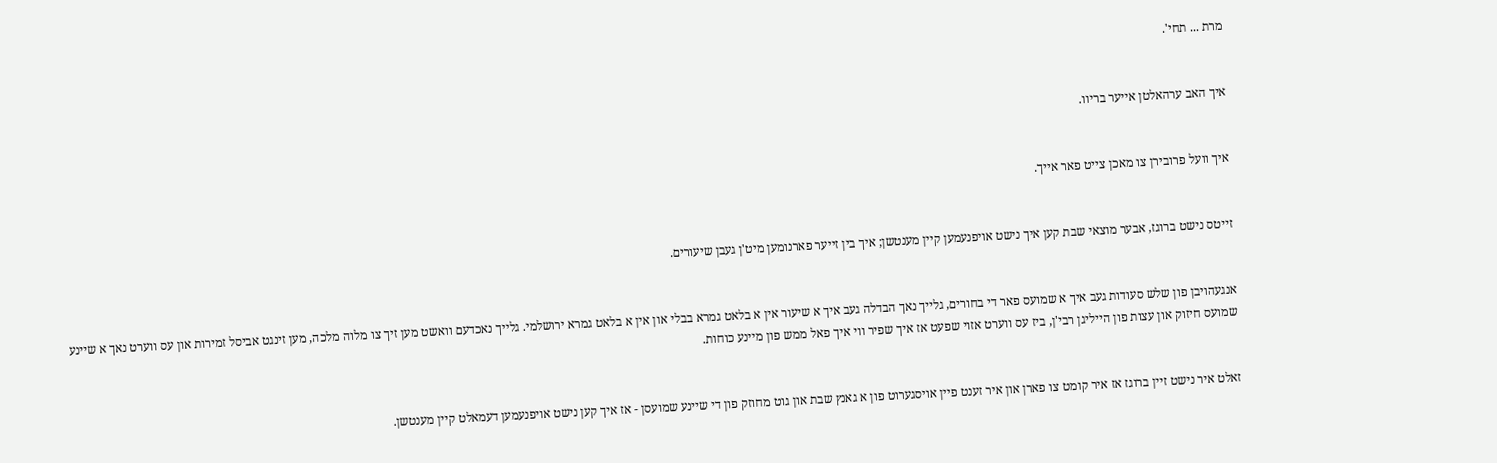מרת ... תחי'.


איך האב ערהאלטן אייער בריוו.


איך וועל פרובירן צו מאכן צייט פאר אייך.


זייטס נישט ברוגז, אבער מוצאי שבת קען איך נישט אויפנעמען קיין מענטשן; איך בין זייער פארנומען מיט'ן געבן שיעורים.


אנגעהויבן פון שלש סעודות געב איך א שמועס פאר די בחורים, גלייך נאך הבדלה געב איך א שיעור אין א בלאט גמרא בבלי און אין א בלאט גמרא ירושלמי. גלייך נאכדעם וואשט מען זיך צו מלוה מלכה, מען זינגט אביסל זמירות און עס ווערט נאך א שיינע שמועס חיזוק און עצות פון הייליגן רבי'ן, ביז עס ווערט אזוי שפעט אז איך שפיר ווי איך פאל ממש פון מיינע כוחות.


זאלט איר נישט זיין ברוגז אז איר קומט צו פארן און איר זענט פיין אויסגערוט פון א גאנץ שבת און גוט מחוזק פון די שיינע שמועסן - אז איך קען נישט אויפנעמען דעמאלט קיין מענטשן.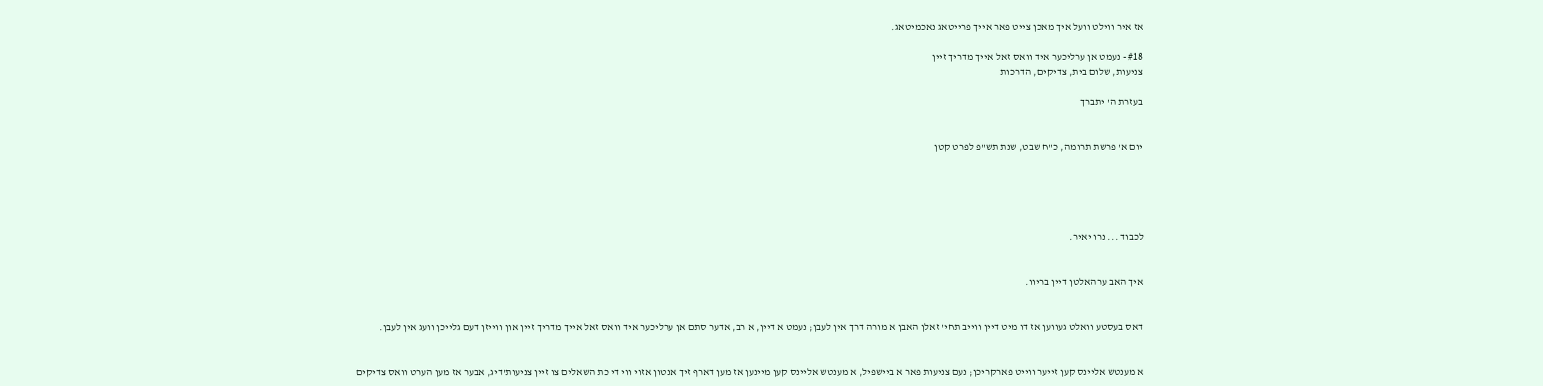אז איר ווילט וועל איך מאכן צייט פאר אייך פרייטאג נאכמיטאג.

#18 - נעמט אן ערליכער איד וואס זאל אייך מדריך זיין
צניעות, שלום בית, צדיקים, הדרכות

בעזרת ה' יתברך


יום א' פרשת תרומה, כ"ח שבט, שנת תש"פ לפרט קטן





לכבוד ... נרו יאיר.


איך האב ערהאלטן דיין בריוו.


דאס בעסטע וואלט געווען אז דו מיט דיין ווייב תחי' זאלן האבן א מורה דרך אין לעבן; נעמט א דיין, א רב, אדער סתם אן ערליכער איד וואס זאל אייך מדריך זיין און ווייזן דעם גלייכן וועג אין לעבן.


א מענטש אליינס קען זייער ווייט פארקריכן; נעם צניעות פאר א ביישפיל, א מענטש אליינס קען מיינען אז מען דארף זיך אנטון אזוי ווי די כת השאלים צו זיין צניעות'דיג, אבער אז מען הערט וואס צדיקים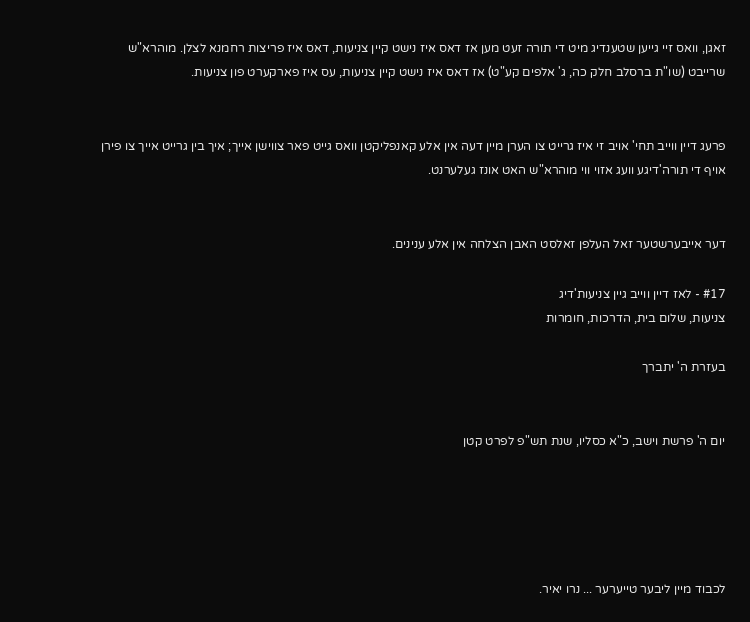זאגן, וואס זיי גייען שטענדיג מיט די תורה זעט מען אז דאס איז נישט קיין צניעות, דאס איז פריצות רחמנא לצלן. מוהרא"ש שרייבט (שו"ת ברסלב חלק כה, ג' אלפים קע"ט) אז דאס איז נישט קיין צניעות, עס איז פארקערט פון צניעות.


פרעג דיין ווייב תחי' אויב זי איז גרייט צו הערן מיין דעה אין אלע קאנפליקטן וואס גייט פאר צווישן אייך; איך בין גרייט אייך צו פירן אויף די תורה'דיגע וועג אזוי ווי מוהרא"ש האט אונז געלערנט.


דער אייבערשטער זאל העלפן זאלסט האבן הצלחה אין אלע ענינים.

#17 - לאז דיין ווייב גיין צניעות'דיג
צניעות, שלום בית, הדרכות, חומרות

בעזרת ה' יתברך


יום ה' פרשת וישב, כ"א כסליו, שנת תש"פ לפרט קטן





לכבוד מיין ליבער טייערער ... נרו יאיר.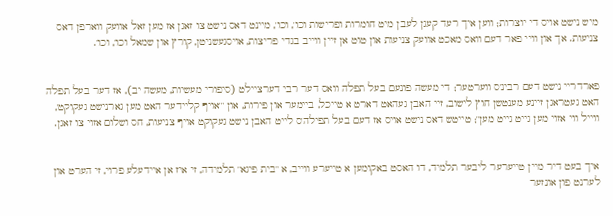מיש נישט אויס די יוצרות; ווען איך רעד קעגן לעבן מיט חומרות ופרישות וכו', וכו', מיינט דאס נישט צו זאגן אז מען זאל אוועק ווארפן דאס צניעות. אך און וויי פאר דעם וואס מאכט אוועק צניעות און טוט אן זיין ווייב בגדי פריצות, אויסגעשניטן, קורץ און שמאל וכו', וכו'.


פארדריי נישט דעם רבינ'ס ווערטער; די מעשה פונעם בעל תפלה וואס דער רבי דערציילט (סיפורי מעשיות, מעשה יב), אז דער בעל תפלה האט געטראגן זיינע מענטשן חוץ לישוב, זיי האבן געהאט דארט א טייכל, ביימער און פירות, און "'אויף קליידער האט מען גארנישט געקוקט', ווייל ווי אזוי מען גייט גייט מען"; טייטש דאס נישט אויס אז דעם בעל תפילה'ס לייט האבן נישט געקוקט אויף צניעות, חס ושלום אזוי צו זאגן.


איך בעט דיר מיין טייערער ליבער תלמיד, דו האסט באקומען א טייערע ווייב, א "בית פיגא" תלמידה, זי איז אן איידעלע פרוי, זי הערט און לערנט פון אונזער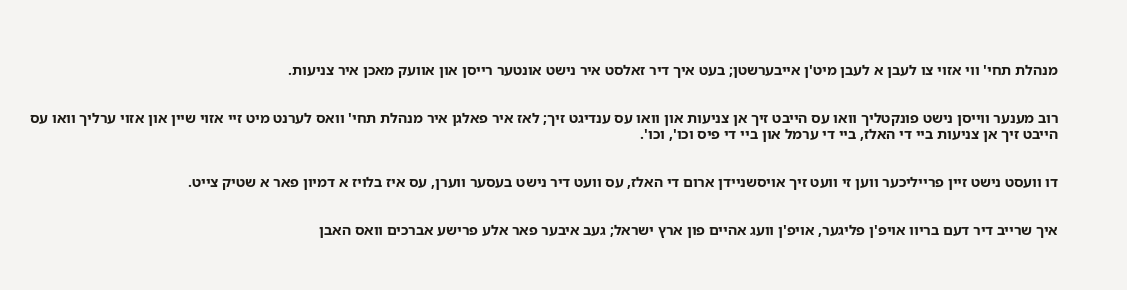מנהלת תחי' ווי אזוי צו לעבן א לעבן מיט'ן אייבערשטן; בעט איך דיר זאלסט איר נישט אונטער רייסן און אוועק מאכן איר צניעות.


רוב מענער ווייסן נישט פונקטליך וואו עס הייבט זיך אן צניעות און וואו עס ענדיגט זיך; לאז איר פאלגן איר מנהלת תחי' וואס לערנט מיט זיי אזוי שיין און אזוי ערליך וואו עס הייבט זיך אן צניעות ביי די האלז, ביי די ערמל און ביי די פיס וכו', וכו'.


דו וועסט נישט זיין פרייליכער ווען זי וועט זיך אויסשניידן ארום די האלז, עס וועט דיר נישט בעסער ווערן, עס איז בלויז א דמיון פאר א שטיק צייט.


איך שרייב דיר דעם בריוו אויפ'ן פליגער, אויפ'ן וועג אהיים פון ארץ ישראל; געב איבער פאר אלע פרישע אברכים וואס האבן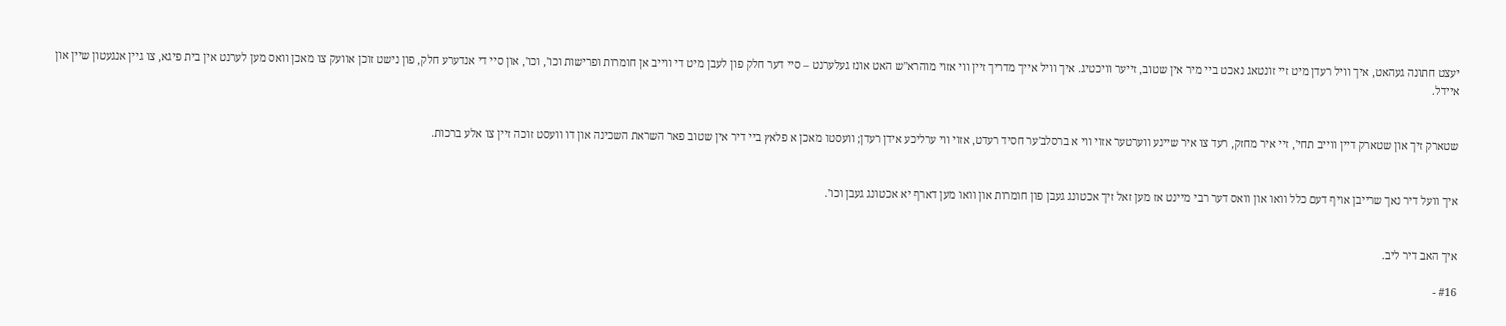יעצט חתונה געהאט, איך וויל רעדן מיט זיי זונטאג נאכט ביי מיר אין שטוב, זייער וויכטיג. איך וויל אייך מדריך זיין ווי אזוי מוהרא"ש האט אונז געלערנט – סיי דער חלק פון לעבן מיט די ווייב אן חומרות ופרישות וכו', וכו', און סיי די אנדערע חלק, פון נישט זוכן אוועק צו מאכן וואס מען לערנט אין בית פיגא, צו גיין אנגעטון שיין און איידל.


שטארק זיך און שטארק דיין ווייב תחי', זיי איר מחזק, רעד צו איר שיינע ווערטער אזוי ווי א ברסלב'ער חסיד רעדט, אזוי ווי ערליכע אידן רעדן; וועסטו מאכן א פלאץ ביי דיר אין שטוב פאר השראת השכינה און דו וועסט זוכה זיין צו אלע ברכות.


איך וועל דיר נאך שרייבן אויף דעם כלל וואו און וואס דער רבי מיינט אז מען זאל זיך אכטונג געבן פון חומרות און וואו מען דארף יא אכטונג געבן וכו'.


איך האב דיר ליב.

#16 -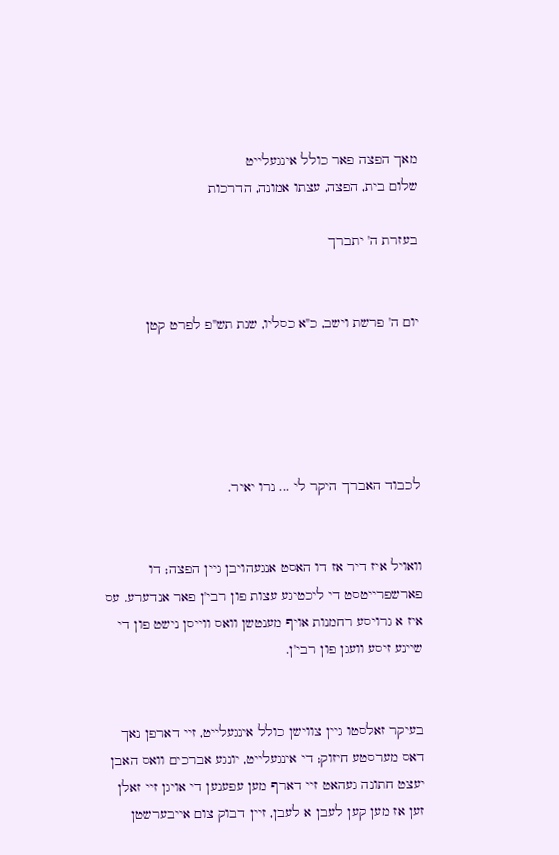מאך הפצה פאר כולל אינגעלייט
שלום בית, הפצה, עצתו אמונה, הדרכות

בעזרת ה' יתברך


יום ה' פרשת וישב, כ"א כסליו, שנת תש"פ לפרט קטן





לכבוד האברך היקר לי ... נרו יאיר.


וואויל איז דיר אז דו האסט אנגעהויבן גיין הפצה; דו פארשפרייטסט די ליכטיגע עצות פון רבי'ן פאר אנדערע. עס איז א גרויסע רחמנות אויף מענטשן וואס ווייסן נישט פון די שיינע זיסע וועגן פון רבי'ן.


בעיקר זאלסטו גיין צווישן כולל אינגעלייט, זיי דארפן נאך דאס מערסטע חיזוק; די אינגעלייט, יונגע אברכים וואס האבן יעצט חתונה געהאט זיי דארף מען עפענען די אויגן זיי זאלן זען אז מען קען לעבן א לעבן, זיין דבוק צום אייבערשטן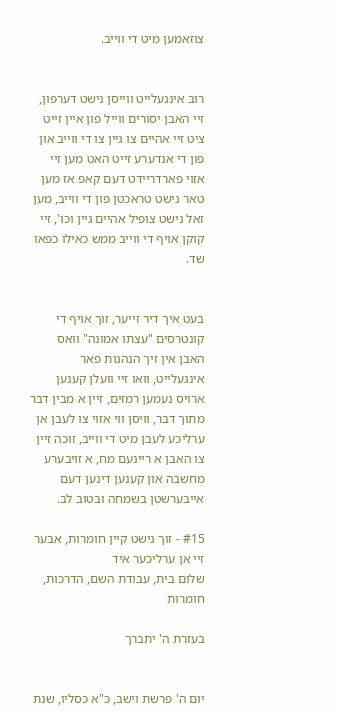צוזאמען מיט די ווייב.


רוב אינגעלייט ווייסן נישט דערפון, זיי האבן יסורים ווייל פון איין זייט ציט זיי אהיים צו גיין צו די ווייב און פון די אנדערע זייט האט מען זיי אזוי פארדריידט דעם קאפ אז מען טאר נישט טראכטן פון די ווייב, מען זאל נישט צופיל אהיים גיין וכו', זיי קוקן אויף די ווייב ממש כאילו כפאו שד.


בעט איך דיר זייער, זוך אויף די קונטרסים "עצתו אמונה" וואס האבן אין זיך הנהגות פאר אינגעלייט, וואו זיי וועלן קענען ארויס נעמען רמזים, זיין א מבין דבר מתוך דבר, וויסן ווי אזוי צו לעבן אן ערליכע לעבן מיט די ווייב, זוכה זיין צו האבן א ריינעם מח, א זויבערע מחשבה און קענען דינען דעם אייבערשטן בשמחה ובטוב לב.

#15 - זוך נישט קיין חומרות, אבער זיי אן ערליכער איד
שלום בית, עבודת השם, הדרכות, חומרות

בעזרת ה' יתברך


יום ה' פרשת וישב, כ"א כסליו, שנת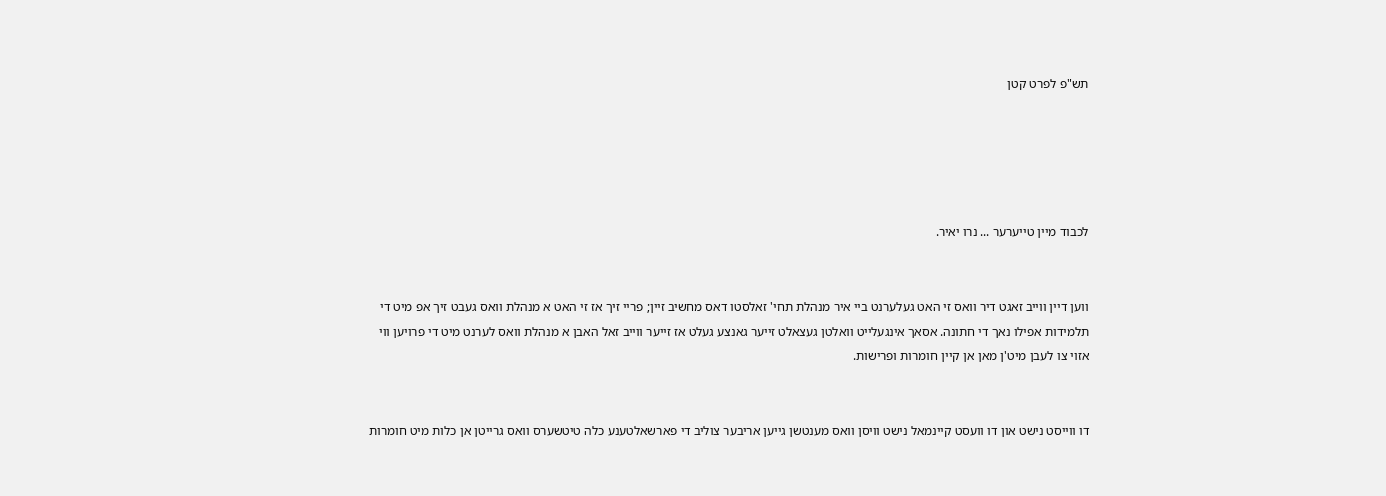תש"פ לפרט קטן





לכבוד מיין טייערער ... נרו יאיר.


ווען דיין ווייב זאגט דיר וואס זי האט געלערנט ביי איר מנהלת תחי' זאלסטו דאס מחשיב זיין; פריי זיך אז זי האט א מנהלת וואס געבט זיך אפ מיט די תלמידות אפילו נאך די חתונה. אסאך אינגעלייט וואלטן געצאלט זייער גאנצע געלט אז זייער ווייב זאל האבן א מנהלת וואס לערנט מיט די פרויען ווי אזוי צו לעבן מיט'ן מאן אן קיין חומרות ופרישות.


דו ווייסט נישט און דו וועסט קיינמאל נישט וויסן וואס מענטשן גייען אריבער צוליב די פארשאלטענע כלה טיטשערס וואס גרייטן אן כלות מיט חומרות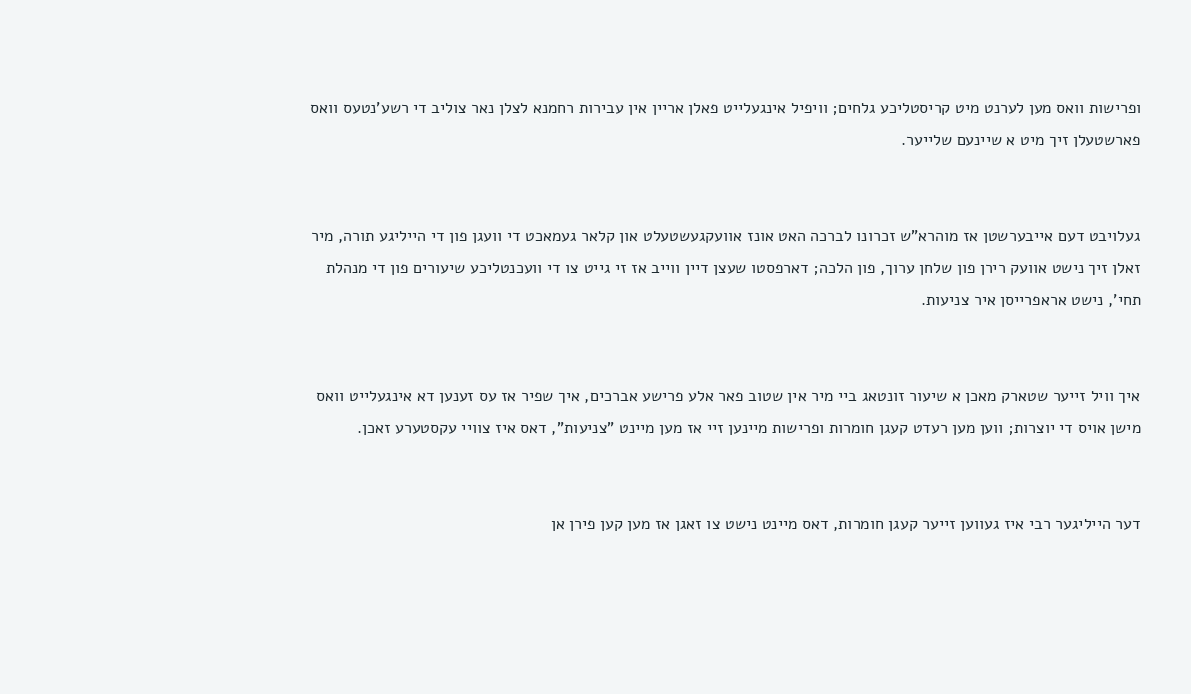ופרישות וואס מען לערנט מיט קריסטליכע גלחים; וויפיל אינגעלייט פאלן אריין אין עבירות רחמנא לצלן נאר צוליב די רשע'נטעס וואס פארשטעלן זיך מיט א שיינעם שלייער.


געלויבט דעם אייבערשטן אז מוהרא"ש זכרונו לברכה האט אונז אוועקגעשטעלט און קלאר געמאכט די וועגן פון די הייליגע תורה, מיר זאלן זיך נישט אוועק רירן פון שלחן ערוך, פון הלכה; דארפסטו שעצן דיין ווייב אז זי גייט צו די וועכנטליכע שיעורים פון די מנהלת תחי', נישט אראפרייסן איר צניעות.


איך וויל זייער שטארק מאכן א שיעור זונטאג ביי מיר אין שטוב פאר אלע פרישע אברכים, איך שפיר אז עס זענען דא אינגעלייט וואס מישן אויס די יוצרות; ווען מען רעדט קעגן חומרות ופרישות מיינען זיי אז מען מיינט "צניעות", דאס איז צוויי עקסטערע זאכן.


דער הייליגער רבי איז געווען זייער קעגן חומרות, דאס מיינט נישט צו זאגן אז מען קען פירן אן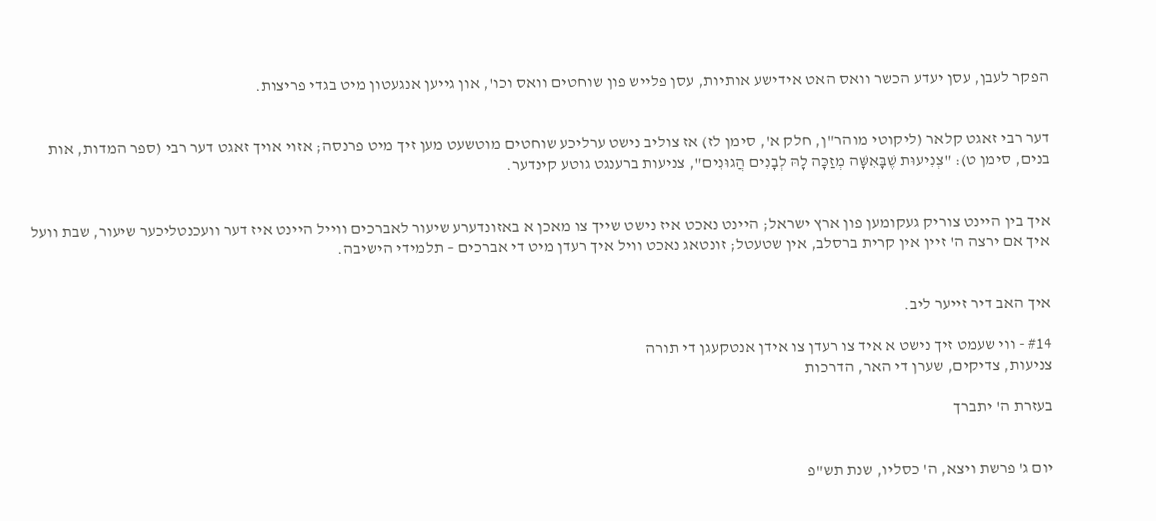הפקר לעבן, עסן יעדע הכשר וואס האט אידישע אותיות, עסן פלייש פון שוחטים וואס וכו', און גייען אנגעטון מיט בגדי פריצות.


דער רבי זאגט קלאר (ליקוטי מוהר"ן, חלק א', סימן לז) אז צוליב נישט ערליכע שוחטים מוטשעט מען זיך מיט פרנסה; אזוי אויך זאגט דער רבי (ספר המדות, אות בנים, סימן ט): "צְנִיעוּת שֶׁבָּאִשָּׁה מְזַכָּה לָהּ לְבָנִים הֲגוּנִים", צניעות ברענגט גוטע קינדער.


איך בין היינט צוריק געקומען פון ארץ ישראל; היינט נאכט איז נישט שייך צו מאכן א באזונדערע שיעור לאברכים ווייל היינט איז דער וועכנטליכער שיעור, שבת וועל איך אם ירצה ה' זיין אין קרית ברסלב, אין שטעטל; זונטאג נאכט וויל איך רעדן מיט די אברכים – תלמידי הישיבה.


איך האב דיר זייער ליב.

#14 - ווי שעמט זיך נישט א איד צו רעדן צו אידן אנטקעגן די תורה
צניעות, צדיקים, שערן די האר, הדרכות

בעזרת ה' יתברך


יום ג' פרשת ויצא, ה' כסליו, שנת תש"פ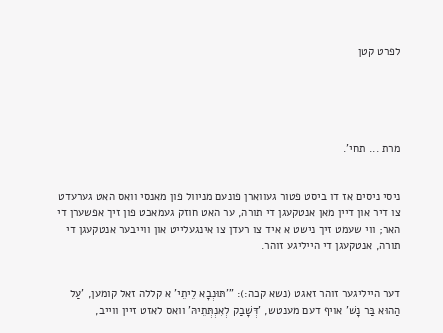לפרט קטן





מרת ... תחי'.


ניסי ניסים אז דו ביסט פטור געווארן פונעם מניוול פון מאנסי וואס האט גערעדט צו דיר און דיין מאן אנטקעגן די תורה, ער האט חוזק געמאכט פון זיך אפשערן די האר; ווי שעמט זיך נישט א איד צו רעדן צו אינגעלייט און ווייבער אנטקעגן די תורה, אנטקעגן די הייליגע זוהר.


דער הייליגער זוהר זאגט (נשא קכה:): "'תּוּנְבָא לֵיתֵי' א קללה זאל קומען, 'עַל הַהוּא בַּר נָשׁ' אויף דעם מענטש, 'דְּשָׁבַק לְאִנְתְּתֵיהּ' וואס לאזט זיין ווייב,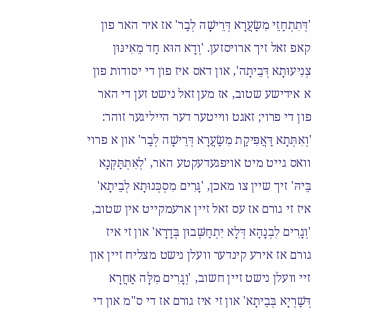'דְּתִתְחַזֵי מִשַׂעֲרָא דְּרֵישָׁה לְבַר' אז איר האר פון קאפ זאל זיך ארויסזען. 'וְדָא הוּא חַד מֵאִינּוּן צְנִיעוּתָא דְּבֵיתָה', און דאס איז פון די יסודות פון א אידישע שטוב, אז מען זאל נישט זען די האר פון די פרוי; זאגט ווייטער דער הייליגער זוהר: 'וְאִתְּתָא דַּאֲפִּיקַת מִשַׂעֲרָא דְּרֵישָׁה לְבַר' און א פרוי וואס גייט מיט אויפגעדעקטע האר, 'לְאִתְתַּקְּנָא בֵּיהּ' זיך שיין צו מאכן, 'גָּרִים מִסְכְּנוּתָא לְבֵיתָא' איז זי גורם אז עס זאל זיין ארעמקייט אין שטוב, 'וְגָרִים לִבְנָהָא דְּלָא יִתְחַשְּׁבוּן בְּדָרָא' און זי איז גורם אז אירע קינדער וועלן נישט מצליח זיין און זיי וועלן נישט זיין חשוב, 'וְגָרִים מִלָּה אַחֲרָא דְּשַׁרְיָא בְּבֵיתָא' און זי איז גורם אז די ס"מ און די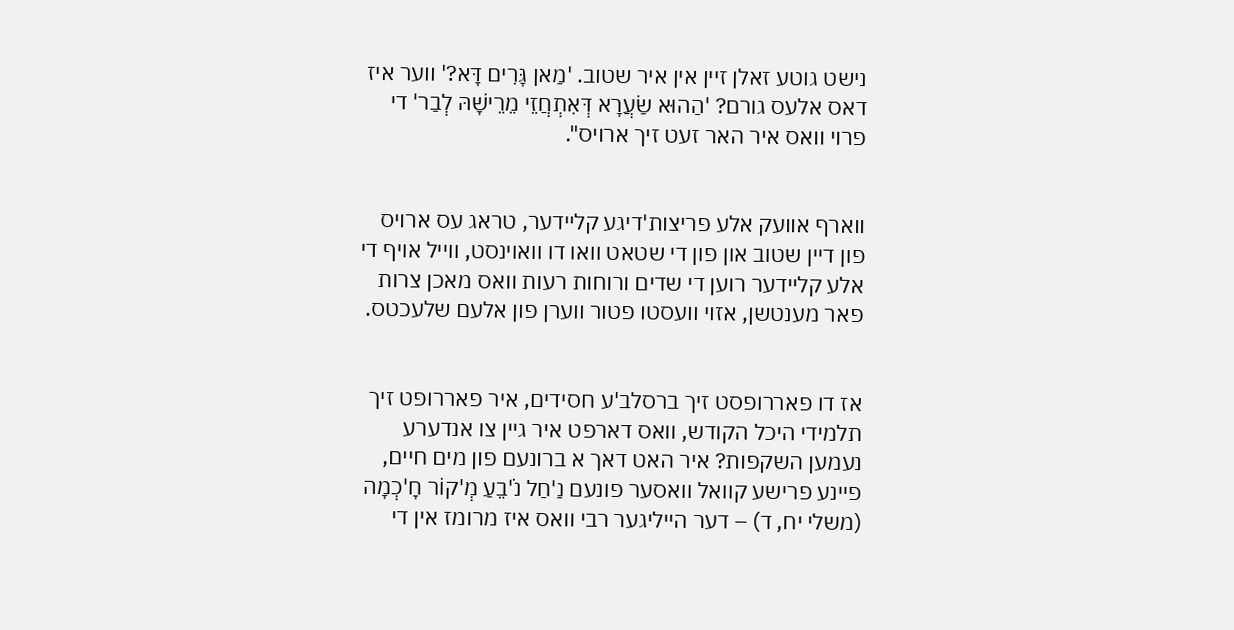נישט גוטע זאלן זיין אין איר שטוב. 'מַאן גָּרִים דָּא?' ווער איז דאס אלעס גורם? 'הַהוּא שַׂעֲרָא דְּאִתְחֲזֵי מֵרֵישָׁהּ לְבַר' די פרוי וואס איר האר זעט זיך ארויס".


ווארף אוועק אלע פריצות'דיגע קליידער, טראג עס ארויס פון דיין שטוב און פון די שטאט וואו דו וואוינסט, ווייל אויף די אלע קליידער רוען די שדים ורוחות רעות וואס מאכן צרות פאר מענטשן, אזוי וועסטו פטור ווערן פון אלעם שלעכטס.


אז דו פאררופסט זיך ברסלב'ע חסידים, איר פאררופט זיך תלמידי היכל הקודש, וואס דארפט איר גיין צו אנדערע נעמען השקפות? איר האט דאך א ברונעם פון מים חיים, פיינע פרישע קוואל וואסער פונעם נַ'חַל נֹ'בֵעַ מְ'קוֹר חָ'כְמָה (משלי יח, ד) – דער הייליגער רבי וואס איז מרומז אין די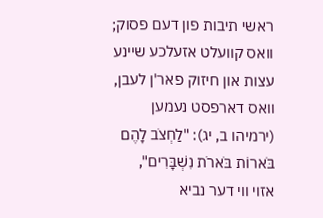ראשי תיבות פון דעם פסוק; וואס קוועלט אזעלכע שיינע עצות און חיזוק פאר'ן לעבן, וואס דארפסט נעמען (ירמיהו ב, יג): "לַחְצֹב לָהֶם בֹּארוֹת בֹּארֹת נִשְׁבָּרִים", אזוי ווי דער נביא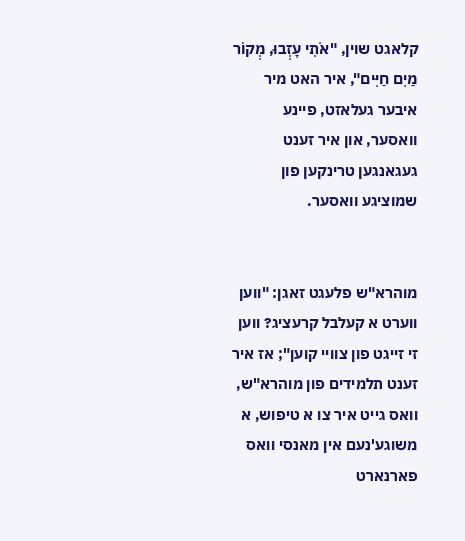קלאגט שוין, "אֹתִי עָזְבוּ, מְקוֹר מַיִם חַיִּים", איר האט מיר איבער געלאזט, פיינע וואסער, און איר זענט געגאנגען טרינקען פון שמוציגע וואסער.


מוהרא"ש פלעגט זאגן: "ווען ווערט א קעלבל קרעציג? ווען זי זייגט פון צוויי קוען"; אז איר זענט תלמידים פון מוהרא"ש, וואס גייט איר צו א טיפוש, א משוגע'נעם אין מאנסי וואס פארנארט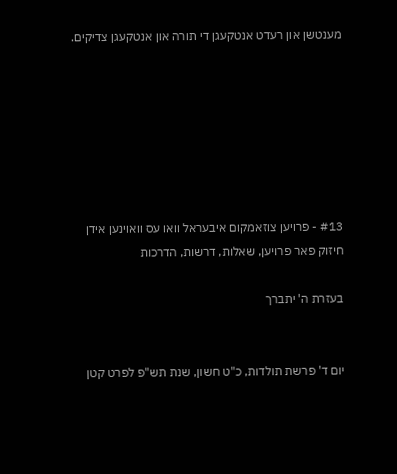מענטשן און רעדט אנטקעגן די תורה און אנטקעגן צדיקים.







#13 - פרויען צוזאמקום איבעראל וואו עס וואוינען אידן
חיזוק פאר פרויען, שאלות, דרשות, הדרכות

בעזרת ה' יתברך


יום ד' פרשת תולדות, כ"ט חשון, שנת תש"פ לפרט קטן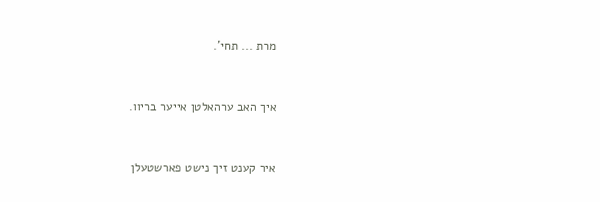מרת ... תחי'.


איך האב ערהאלטן אייער בריוו.


איר קענט זיך נישט פארשטעלן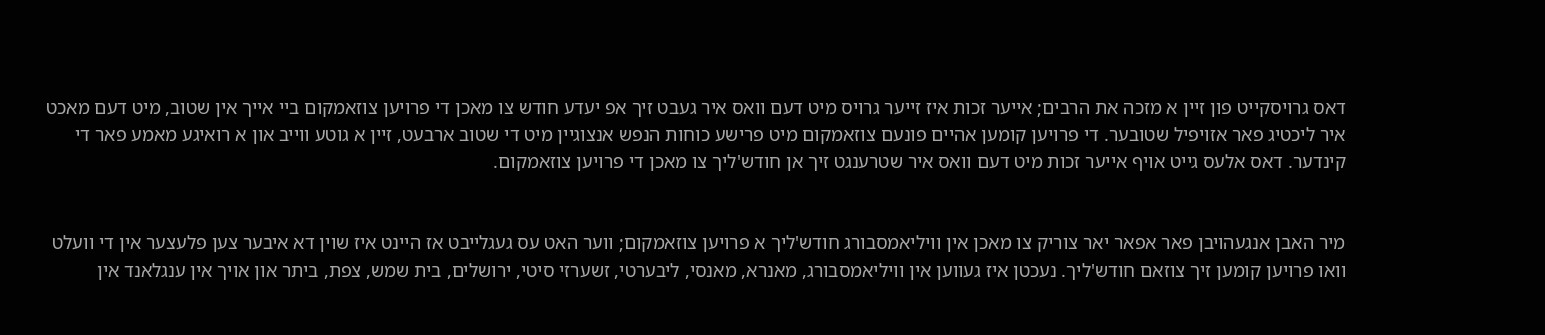דאס גרויסקייט פון זיין א מזכה את הרבים; אייער זכות איז זייער גרויס מיט דעם וואס איר געבט זיך אפ יעדע חודש צו מאכן די פרויען צוזאמקום ביי אייך אין שטוב, מיט דעם מאכט איר ליכטיג פאר אזויפיל שטובער. די פרויען קומען אהיים פונעם צוזאמקום מיט פרישע כוחות הנפש אנצוגיין מיט די שטוב ארבעט, זיין א גוטע ווייב און א רואיגע מאמע פאר די קינדער. דאס אלעס גייט אויף אייער זכות מיט דעם וואס איר שטרענגט זיך אן חודש'ליך צו מאכן די פרויען צוזאמקום.


מיר האבן אנגעהויבן פאר אפאר יאר צוריק צו מאכן אין וויליאמסבורג חודש'ליך א פרויען צוזאמקום; ווער האט עס געגלייבט אז היינט איז שוין דא איבער צען פלעצער אין די וועלט וואו פרויען קומען זיך צוזאם חודש'ליך. נעכטן איז געווען אין וויליאמסבורג, מאנרא, מאנסי, ליבערטי, זשערזי סיטי, ירושלים, בית שמש, צפת, ביתר און אויך אין ענגלאנד אין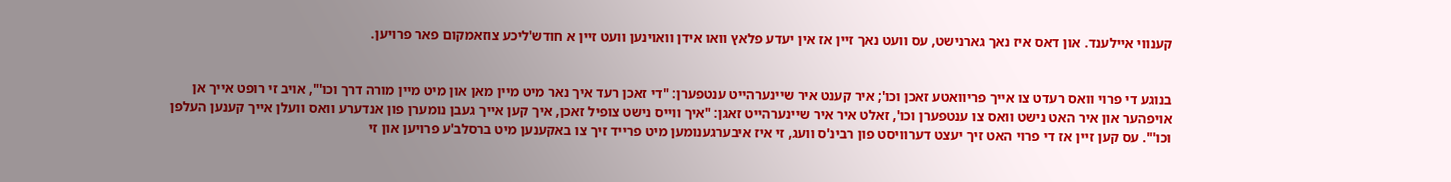קענווי איילענד. און דאס איז נאך גארנישט, עס וועט נאך זיין אז אין יעדע פלאץ וואו אידן וואוינען וועט זיין א חודש'ליכע צוזאמקום פאר פרויען.


בנוגע די פרוי וואס רעדט צו אייך פריוואטע זאכן וכו'; איר קענט איר שיינערהייט ענטפערן: "די זאכן רעד איך נאר מיט מיין מאן און מיט מיין מורה דרך וכו'", אויב זי רופט אייך אן אויפהער און איר האט נישט וואס צו ענטפערן וכו', זאלט איר איר שיינערהייט זאגן: "איך ווייס נישט צופיל זאכן, איך קען אייך געבן נומערן פון אנדערע וואס וועלן אייך קענען העלפן וכו'". עס קען זיין אז די פרוי האט זיך יעצט דערוויסט פון רבינ'ס וועג, זי איז איבערגענומען מיט פרייד זיך צו באקענען מיט ברסלב'ע פרויען און זי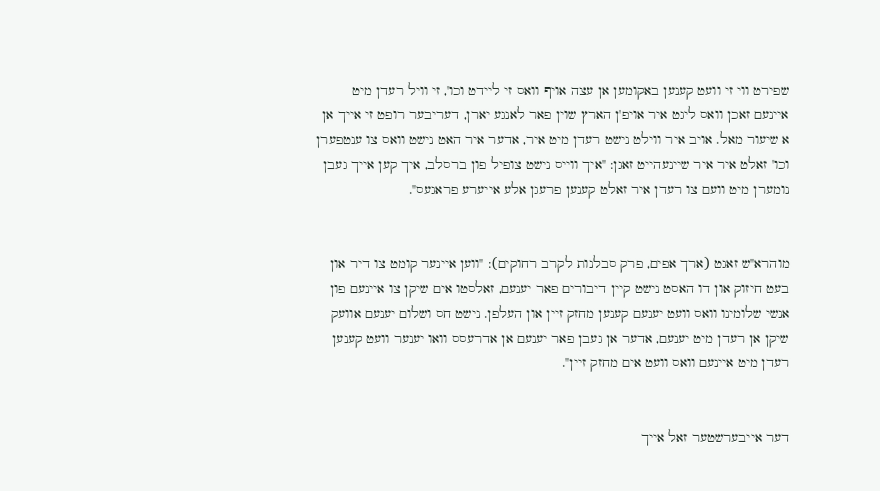שפירט ווי זי וועט קענען באקומען אן עצה אויף וואס זי ליידט וכו', זי וויל רעדן מיט איינעם זאכן וואס ליגט איר אויפ'ן הארץ שוין פאר לאנגע יארן, דעריבער רופט זי אייך אן א שיעור מאל. אויב איר ווילט נישט רעדן מיט איר, אדער איר האט נישט וואס צו ענטפערן וכו' זאלט איר איר שיינעהייט זאגן: "איך ווייס נישט צופיל פון ברסלב, איך קען אייך געבן נומערן מיט וועם צו רעדן איר זאלט קענען פרעגן אלע אייערע פראגעס".


מוהרא"ש זאגט (ארך אפים, פרק סבלנות לקרב רחוקים): "ווען איינער קומט צו דיר און בעט חיזוק און דו האסט נישט קיין דיבורים פאר יענעם, זאלסטו אים שיקן צו איינעם פון אנשי שלומינו וואס וועט יענעם קענען מחזק זיין און העלפן. נישט חס ושלום יענעם אוועק שיקן אן רעדן מיט יענעם, אדער אן געבן פאר יענעם אן אדרעסס וואו יענער וועט קענען רעדן מיט איינעם וואס וועט אים מחזק זיין".


דער אייבערשטער זאל אייך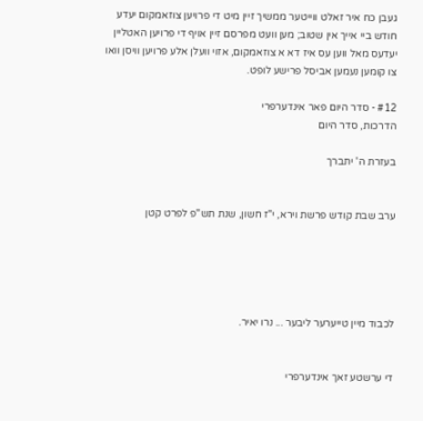געבן כח איר זאלט ווייטער ממשיך זיין מיט די פרויען צוזאמקום יעדע חודש ביי אייך אין שטוב; מען וועט מפרסם זיין אויף די פרויען האטליין יעדעס מאל ווען עס איז דא א צוזאמקום, אזוי וועלן אלע פרויען וויסן וואו צו קומען נעמען אביסל פרישע לופט.

#12 - סדר היום פאר אינדערפרי
הדרכות, סדר היום

בעזרת ה' יתברך


ערב שבת קודש פרשת וירא, י"ז חשון, שנת תש"פ לפרט קטן





לכבוד מיין טייערער ליבער ... נרו יאיר.


די ערשטע זאך אינדערפרי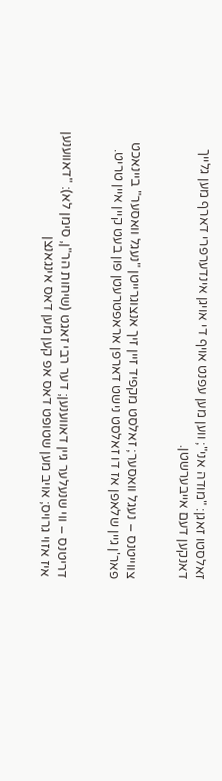זאלסטו זאגן: "מודה אני"; ווען מען עפנט אויף די אויגן אינדערפרי דארף מען גלייך דאנקען דעם אייבערשטן.


צווייטנס – נעגל וואסער; זאלסט מקפיד זיין זיך אנצוגרייטן "נעגל וואסער" ביינאכט פאר'ן גיין שלאפן אז דו זאלסט נישט דארפן אראפטרעטן פון בעט קיין איין טריט.


דריטנס – ווי שנעלער גיין דאווענען; דער רבי זאגט (שיחות הר"ן, סימן לא): "דאווענען איז אזוי גרויס; אויב מען שטופט דאס אפ קען מען דאס אינגאנצן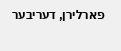פארלירן, דעריבער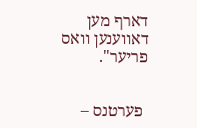דארף מען דאווענען וואס פריער".


 פערטנס –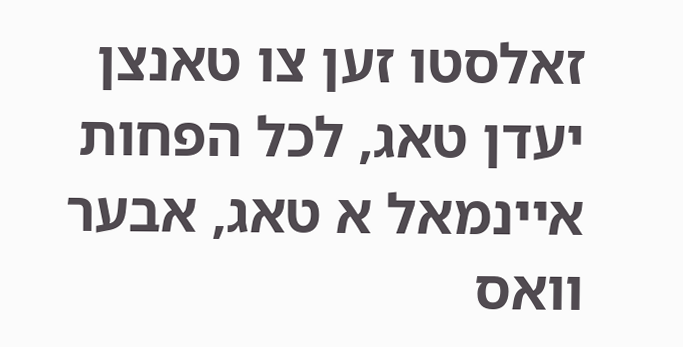זאלסטו זען צו טאנצן יעדן טאג, לכל הפחות איינמאל א טאג, אבער וואס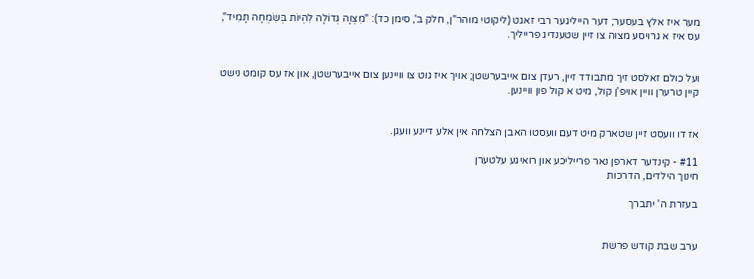מער איז אלץ בעסער; דער הייליגער רבי זאגט (ליקוטי מוהר"ן, חלק ב', סימן כד): "מִצְוָה גְּדוֹלָה לִהְיוֹת בְּשִׂמְחָה תָּמִיד", עס איז א גרויסע מצוה צו זיין שטענדיג פרייליך.


ועל כולם זאלסט זיך מתבודד זיין, רעדן צום אייבערשטן; אויך איז גוט צו וויינען צום אייבערשטן, און אז עס קומט נישט קיין טרערן וויין אויפ'ן קול, מיט א קול פון וויינען.


אז דו וועסט זיין שטארק מיט דעם וועסטו האבן הצלחה אין אלע דיינע וועגן.

#11 - קינדער דארפן נאר פרייליכע און רואיגע עלטערן
חינוך הילדים, הדרכות

בעזרת ה' יתברך


ערב שבת קודש פרשת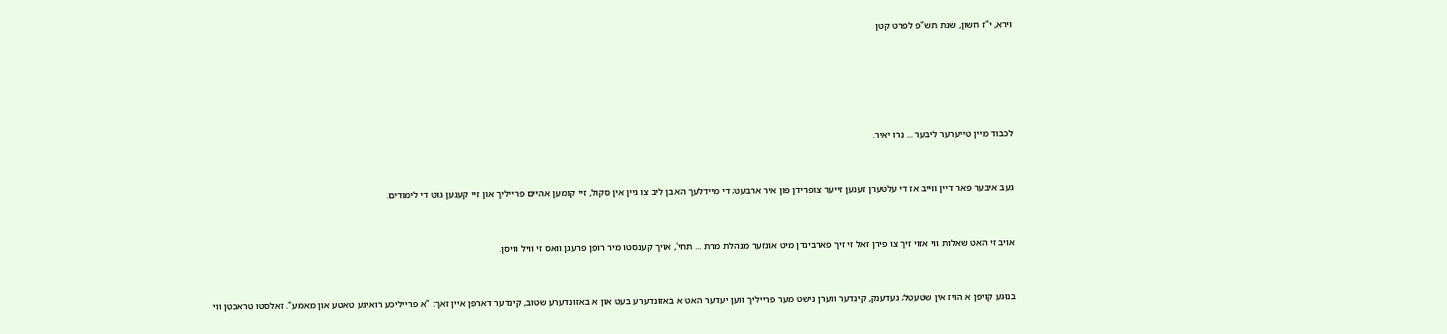וירא, י"ז חשון, שנת תש"פ לפרט קטן





לכבוד מיין טייערער ליבער ... נרו יאיר.


געב איבער פאר דיין ווייב אז די עלטערן זענען זייער צופרידן פון איר ארבעט; די מיידלעך האבן ליב צו גיין אין סקול, זיי קומען אהיים פרייליך און זיי קענען גוט די לימודים.


אויב זי האט שאלות ווי אזוי זיך צו פירן זאל זי זיך פארבינדן מיט אונזער מנהלת מרת ... תחי', אויך קענסטו מיר רופן פרעגן וואס זי וויל וויסן.


בנוגע קויפן א הויז אין שטעטל; געדענק, קינדער ווערן נישט מער פרייליך ווען יעדער האט א באזונדערע בעט און א באזונדערע שטוב, קינדער דארפן איין זאך: "א פרייליכע רואיגע טאטע און מאמע". זאלסטו טראכטן ווי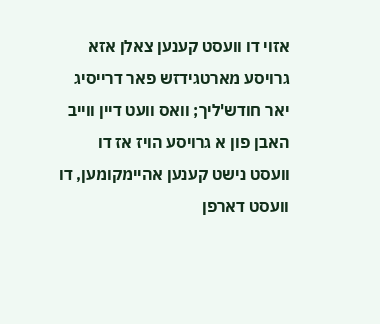אזוי דו וועסט קענען צאלן אזא גרויסע מארטגידזש פאר דרייסיג יאר חודש'ליך; וואס וועט דיין ווייב האבן פון א גרויסע הויז אז דו וועסט נישט קענען אהיימקומען, דו וועסט דארפן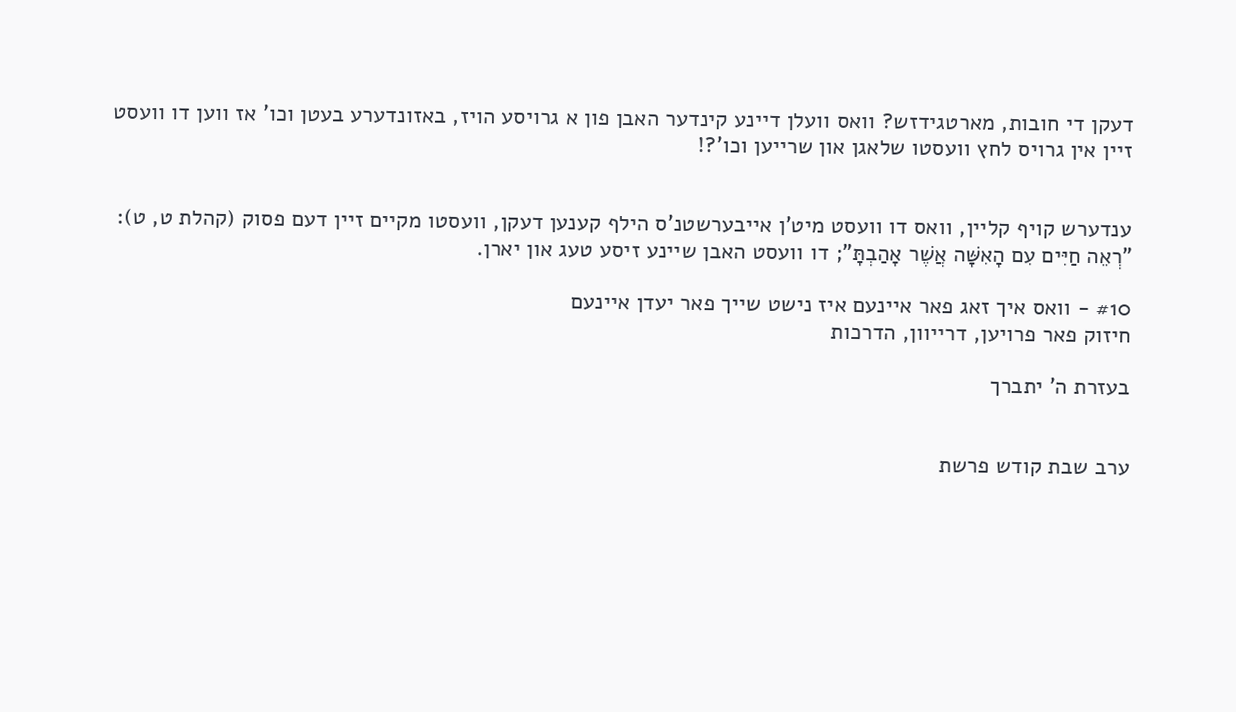דעקן די חובות, מארטגידזש? וואס וועלן דיינע קינדער האבן פון א גרויסע הויז, באזונדערע בעטן וכו' אז ווען דו וועסט זיין אין גרויס לחץ וועסטו שלאגן און שרייען וכו'?!


ענדערש קויף קליין, וואס דו וועסט מיט'ן אייבערשטנ'ס הילף קענען דעקן, וועסטו מקיים זיין דעם פסוק (קהלת ט, ט): "רְאֵה חַיִּים עִם הָאִשָּׁה אֲשֶׁר אָהַבְתָּ"; דו וועסט האבן שיינע זיסע טעג און יארן.

#10 - וואס איך זאג פאר איינעם איז נישט שייך פאר יעדן איינעם
חיזוק פאר פרויען, דרייוון, הדרכות

בעזרת ה' יתברך


ערב שבת קודש פרשת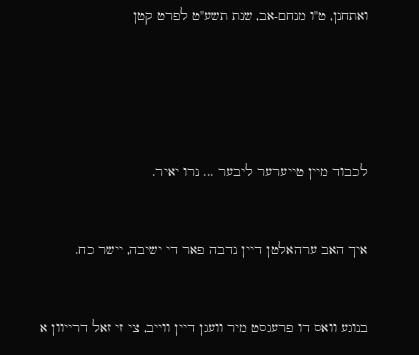ואתחנן, ט"ו מנחם-אב, שנת תשע"ט לפרט קטן





לכבוד מיין טייערער ליבער ... נרו יאיר.


איך האב ערהאלטן דיין נדבה פאר די ישיבה, יישר כח.


בנוגע וואס דו פרעגסט מיר וועגן דיין ווייב, צי זי זאל דרייוון א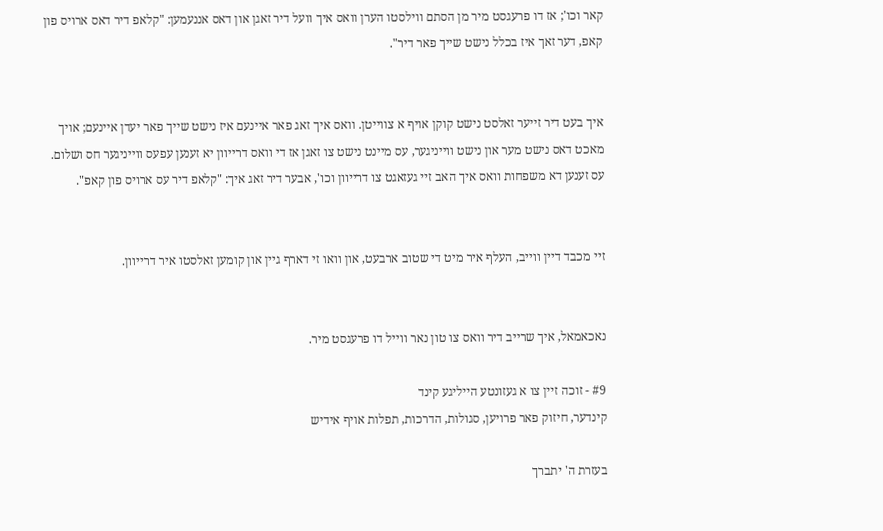קאר וכו'; אז דו פרעגסט מיר מן הסתם ווילסטו הערן וואס איך וועל דיר זאגן און דאס אננעמען: "קלאפ דיר דאס ארויס פון קאפ, דער זאך איז בכלל נישט שייך פאר דיר".


איך בעט דיר זייער זאלסט נישט קוקן אויף א צווייטן. וואס איך זאג פאר איינעם איז נישט שייך פאר יעדן איינעם; אויך מאכט דאס נישט מער און נישט ווייניגער, עס מיינט נישט צו זאגן אז די וואס דרייוון יא זענען עפעס ווייניגער חס ושלום. עס זענען דא משפחות וואס איך האב זיי געזאגט צו דרייוון וכו', אבער דיר זאג איך: "קלאפ דיר עס ארויס פון קאפ".


זיי מכבד דיין ווייב, העלף איר מיט די שטוב ארבעט, און וואו זי דארף גיין און קומען זאלסטו איר דרייוון.


נאכאמאל, איך שרייב דיר וואס צו טון נאר ווייל דו פרעגסט מיר.

#9 - זוכה זיין צו א געזונטע הייליגע קינד
קינדער, חיזוק פאר פרויען, סגולות, הדרכות, תפלות אויף אידיש

בעזרת ה' יתברך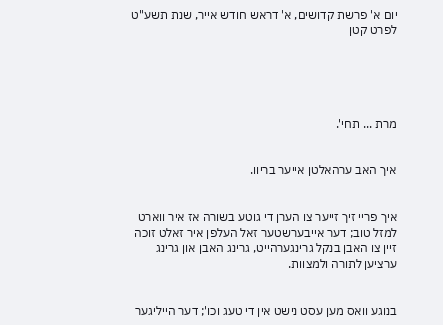יום א' פרשת קדושים, א' דראש חודש אייר, שנת תשע"ט לפרט קטן





מרת ... תחי'.


איך האב ערהאלטן אייער בריוו.


איך פריי זיך זייער צו הערן די גוטע בשורה אז איר ווארט למזל טוב; דער אייבערשטער זאל העלפן איר זאלט זוכה זיין צו האבן בנקל גרינגערהייט, גרינג האבן און גרינג ערציען לתורה ולמצוות.


בנוגע וואס מען עסט נישט אין די טעג וכו'; דער הייליגער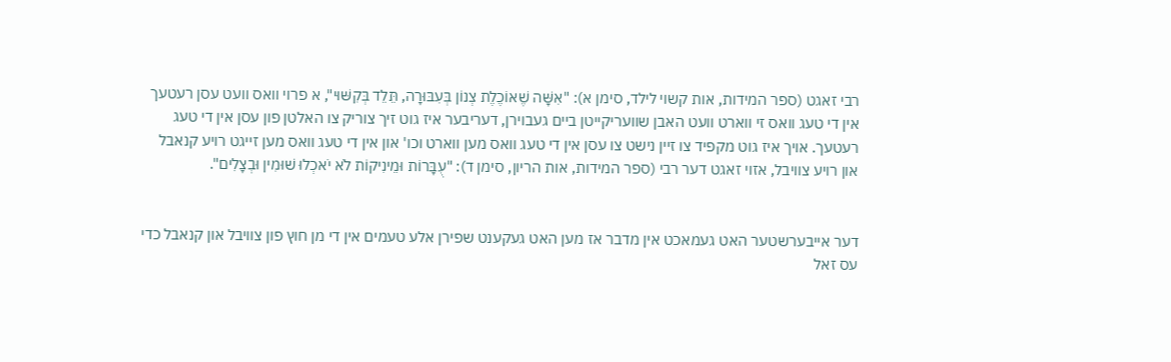רבי זאגט (ספר המידות, אות קשוי לילד, סימן א): "אִשָּׁה שֶׁאוֹכֶלֶת צְנוֹן בְּעִבּוּרָה, תֵּלֵד בְּקִשּׁוּי", א פרוי וואס וועט עסן רעטעך אין די טעג וואס זי ווארט וועט האבן שוועריקייטן ביים געבוירן, דעריבער איז גוט זיך צוריק צו האלטן פון עסן אין די טעג רעטעך. אויך איז גוט מקפיד צו זיין נישט צו עסן אין די טעג וואס מען ווארט וכו' און אין די טעג וואס מען זייגט רויע קנאבל און רויע צוויבל, אזוי זאגט דער רבי (ספר המידות, אות הריון, סימן ד): "עֻבָּרוֹת וּמֵינִיקוֹת לֹא יֹאכְלוּ שׁוּמִין וּבְצָלִים".


דער אייבערשטער האט געמאכט אין מדבר אז מען האט געקענט שפירן אלע טעמים אין די מן חוץ פון צוויבל און קנאבל כדי עס זאל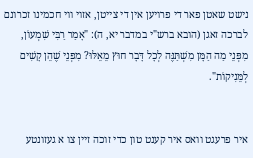נישט שאטן פאר די פרויען אין די צייטן, אזוי ווי חכמינו זכרונם לברכה זאגן (הובא ברש"י במדבר יא, ה): "אָמַר רַבִּי שִׁמְעוֹן, מִפְּנֵי מַה הַמָּן מִשְׁתַּנֶּה לְכָל דָּבָר חוּץ מֵאֵלּוּ? מִפְּנֵי שֶׁהֵן קָשִׁים לְמֵּנִיקוֹת".


איר פרעגט וואס איר קענט טון כדי זוכה זיין צו א געזונטע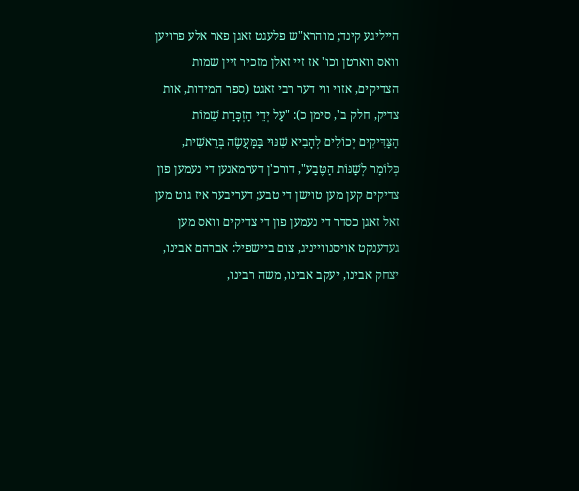הייליגע קינד; מוהרא"ש פלעגט זאגן פאר אלע פרויען וואס ווארטן וכו' אז זיי זאלן מזכיר זיין שמות הצדיקים, אזוי ווי דער רבי זאגט (ספר המידות, אות צדיק, חלק ב', סימן כ): "עַל יְדֵי הַזְכָּרַת שֵׁמוֹת הַצַּדִּיקִים יְכוֹלִים לְהָבִיא שִׁנּוּי בַּמַּעֲשֶׂה בְּרֵאשִׁית, כְּלוֹמַר לְשַׁנּוֹת הַטֶּבַע", דורכ'ן דערמאנען די נעמען פון צדיקים קען מען טוישן די טבע; דעריבער איז גוט מען זאל זאגן כסדר די נעמען פון די צדיקים וואס מען געדענקט אויסנווייניג, צום ביישפיל: אברהם אבינו, יצחק אבינו, יעקב אבינו, משה רבינו,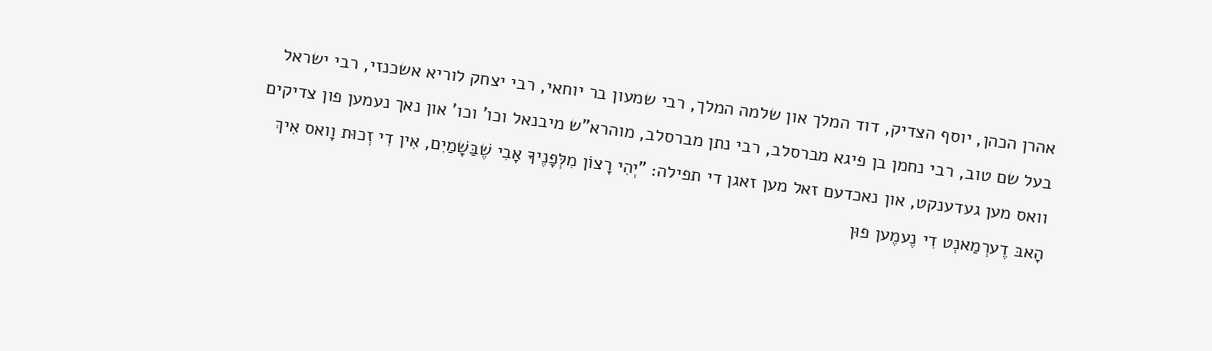אהרן הכהן, יוסף הצדיק, דוד המלך און שלמה המלך, רבי שמעון בר יוחאי, רבי יצחק לוריא אשכנזי, רבי ישראל בעל שם טוב, רבי נחמן בן פיגא מברסלב, רבי נתן מברסלב, מוהרא"ש מיבנאל וכו' וכו' און נאך נעמען פון צדיקים וואס מען געדענקט, און נאכדעם זאל מען זאגן די תפילה: "יְהִי רָצוֹן מִלְּפָנֶיךָ אָבִי שֶׁבַּשָׁמַיִם, אִין דִי זְכוּת וָואס אִיךְ הָאבּ דֶערְמַאנְט דִי נֶעמֶען פוּן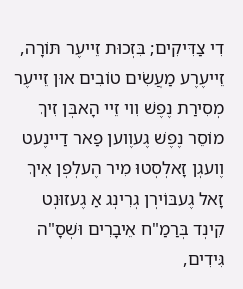דִי צַדִּיקִים; בִּזְכוּת זֵייעֶר תּוֹרָה, זֵייעֶרֶע מַעֲשִׂים טוֹבִים אוּן זֵייעֶר מְסִירַת נֶפֶשׁ וִוי זֵיי הָאבְּן זִיךְ מוֹסֵר נֶפֶשׁ גֶעוֶוען פַאר דַיינֶעט וֶועגְן זָאלְסְטוּ מִיר הֶעלְפְן אִיךְ זָאל גֶעבּוֹירְן גְרִינְג אַ גֶעזוּנְט קִינְד בְּרַמַ"ח אֵיבָרִים וּשְׁסָ"ה גִּידִים,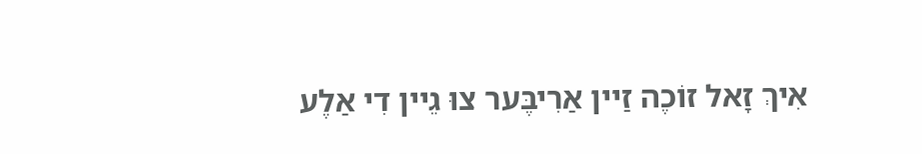אִיךְ זָאל זוֹכֶה זַיין אַרִיבֶּער צוּ גֵיין דִי אַלֶע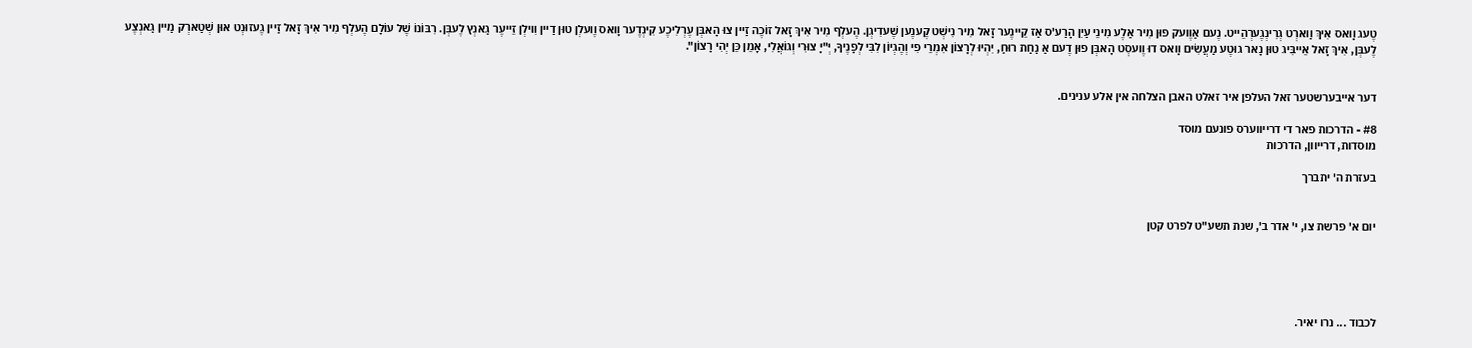טֶעג וָואס אִיךְ וַוארְט גְרִינְגֶערְהֵייט. נֶעם אַוֶועק פוּן מִיר אַלֶע מִינֵי עַיִן הָרַע'ס אַז קֵיינֶער זָאל מִיר נִישְׁט קֶענֶען שֶׁעדִיגְן. הֶעלְף מִיר אִיךְ זָאל זוֹכֶה זַיין צוּ הָאבְּן עֶרְלִיכֶע קִינְדֶער וָואס וֶועלְן טוּן דַיין וִוילְן זֵייעֶר גַאנְץ לֶעבְּן. רִבּוֹנוֹ שֶׁל עוֹלָם הֶעלְף מִיר אִיךְ זָאל זַיין גֶעזוּנְט אוּן שְׁטַארְק מַיין גַאנְצֶע לֶעבְּן, אִיךְ זָאל אֵייבִּיג טוּן נָאר גוּטֶע מַעֲשִׂים וָואס דוּ וֶועסְט הָאבְּן פוּן דֶעם אַ נַחַת רוּחַ, יִהְיוּ לְרָצוֹן אִמְרֵי פִי וְהֶגְיוֹן לִבִּי לְפָנֶיךָ, יְ"יָ צוּרִי וְגוֹאֲלִי, אָמֵן כֵּן יְהִי רָצוֹן".


דער אייבערשטער זאל העלפן איר זאלט האבן הצלחה אין אלע ענינים.

#8 - הדרכות פאר די דרייווערס פונעם מוסד
מוסדות, דרייוון, הדרכות

בעזרת ה' יתברך


יום א' פרשת צו, י' אדר ב', שנת תשע"ט לפרט קטן





לכבוד ... נרו יאיר.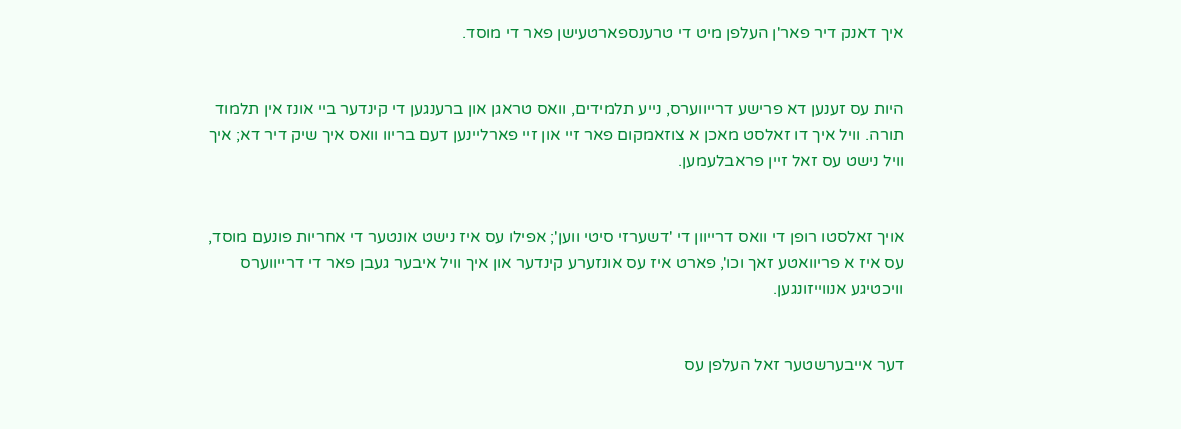איך דאנק דיר פאר'ן העלפן מיט די טרענספארטעישן פאר די מוסד.


היות עס זענען דא פרישע דרייווערס, נייע תלמידים, וואס טראגן און ברענגען די קינדער ביי אונז אין תלמוד תורה. וויל איך דו זאלסט מאכן א צוזאמקום פאר זיי און זיי פארליינען דעם בריוו וואס איך שיק דיר דא; איך וויל נישט עס זאל זיין פראבלעמען.


אויך זאלסטו רופן די וואס דרייוון די 'דשערזי סיטי ווען'; אפילו עס איז נישט אונטער די אחריות פונעם מוסד, עס איז א פריוואטע זאך וכו', פארט איז עס אונזערע קינדער און איך וויל איבער געבן פאר די דרייווערס וויכטיגע אנווייזונגען.


דער אייבערשטער זאל העלפן עס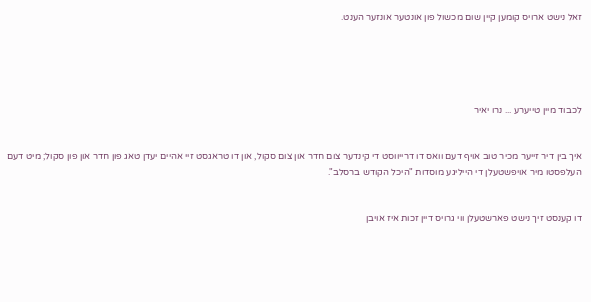זאל נישט ארויס קומען קיין שום מכשול פון אונטער אונזער הענט.





לכבוד מיין טייערע ... נרו יאיר


איך בין דיר זייער מכיר טוב אויף דעם וואס דו דרייווסט די קינדער צום חדר און צום סקול, און דו טראגסט זיי אהיים יעדן טאג פון חדר און פון סקול; מיט דעם העלפסטו מיר אויפשטעלן די הייליגע מוסדות "היכל הקודש ברסלב".


דו קענסט זיך נישט פארשטעלן ווי גרויס דיין זכות איז אויבן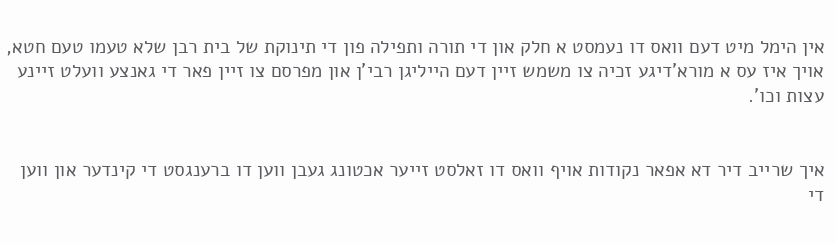אין הימל מיט דעם וואס דו נעמסט א חלק און די תורה ותפילה פון די תינוקת של בית רבן שלא טעמו טעם חטא, אויך איז עס א מורא'דיגע זכיה צו משמש זיין דעם הייליגן רבי'ן און מפרסם צו זיין פאר די גאנצע וועלט זיינע עצות וכו'.


איך שרייב דיר דא אפאר נקודות אויף וואס דו זאלסט זייער אכטונג געבן ווען דו ברענגסט די קינדער און ווען די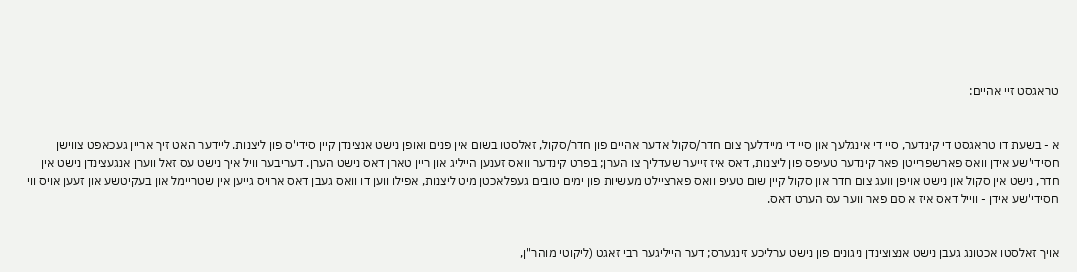טראגסט זיי אהיים:


א - בשעת דו טראגסט די קינדער, סיי די אינגלעך און סיי די מיידלעך צום חדר/סקול אדער אהיים פון חדר/סקול, זאלסטו בשום אין פנים ואופן נישט אנצינדן קיין סידי'ס פון ליצנות. ליידער האט זיך אריין געכאפט צווישן חסידי'שע אידן וואס פארשפרייטן פאר קינדער טעיפס פון ליצנות, דאס איז זייער שעדליך צו הערן; בפרט קינדער וואס זענען הייליג און ריין טארן דאס נישט הערן. דעריבער וויל איך נישט עס זאל ווערן אנגעצינדן נישט אין חדר, נישט אין סקול און נישט אויפן וועג צום חדר און סקול קיין שום טעיפ וואס פארציילט מעשיות פון ימים טובים געפלאכטן מיט ליצנות, אפילו ווען דו וואס געבן דאס ארויס גייען אין שטריימל און בעקיטשע און זעען אויס ווי חסידי'שע אידן - ווייל דאס איז א סם פאר ווער עס הערט דאס.


אויך זאלסטו אכטונג געבן נישט אנצוצינדן ניגונים פון נישט ערליכע זינגערס; דער הייליגער רבי זאגט (ליקוטי מוהר"ן,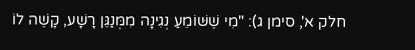חלק א', סימן ג): "מִי שֶׁשּׁוֹמֵעַ נְגִינָה מִמְּנַגֵּן רָשָׁע, קָשֶׁה לוֹ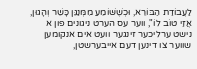לַעֲבוֹדַת הַבּוֹרֵא, וּכְשֶׁשּׁוֹמֵעַ מִמְּנַגֵּן כָּשֵׁר וְהָגוּן, אֲזַי טוֹב לוֹ", ווער עס הערט ניגונים פון א נישט ערליכער זינגער וועט אים אנקומען שווער צו דינען דעם אייבערשטן,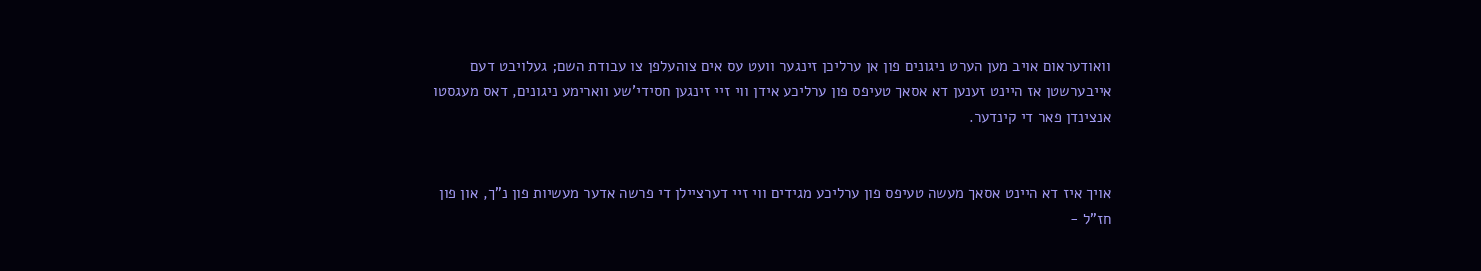וואודעראום אויב מען הערט ניגונים פון אן ערליכן זינגער וועט עס אים צוהעלפן צו עבודת השם; געלויבט דעם אייבערשטן אז היינט זענען דא אסאך טעיפס פון ערליכע אידן ווי זיי זינגען חסידי'שע ווארימע ניגונים, דאס מעגסטו אנצינדן פאר די קינדער.


אויך איז דא היינט אסאך מעשה טעיפס פון ערליכע מגידים ווי זיי דערציילן די פרשה אדער מעשיות פון נ"ך, און פון חז"ל -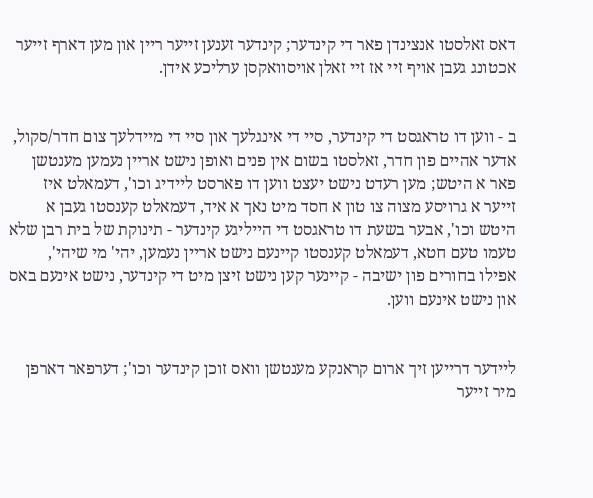דאס זאלסטו אנצינדן פאר די קינדער; קינדער זענען זייער ריין און מען דארף זייער אכטונג געבן אויף זיי אז זיי זאלן אויסוואקסן ערליכע אידן.


ב - ווען דו טראגסט די קינדער, סיי די אינגלעך און סיי די מיידלעך צום חדר/סקול, אדער אהיים פון חדר, זאלסטו בשום אין פנים ואופן נישט אריין נעמען מענטשן פאר א היטש; מען רעדט נישט יעצט ווען דו פארסט ליידיג וכו', דעמאלט איז זייער א גרויסע מצוה צו טון א חסד מיט נאך א איד, דעמאלט קענסטו געבן א היטש וכו', אבער בשעת דו טראגסט די הייליגע קינדער - תינוקת של בית רבן שלא טעמו טעם חטא, דעמאלט קענסטו קיינעם נישט אריין נעמען, יהי' מי שיהי', אפילו בחורים פון ישיבה - קיינער קען נישט זיצן מיט די קינדער, נישט אינעם באס און נישט אינעם ווען.


ליידער דרייען זיך ארום קראנקע מענטשן וואס זוכן קינדער וכו'; דערפאר דארפן מיר זייער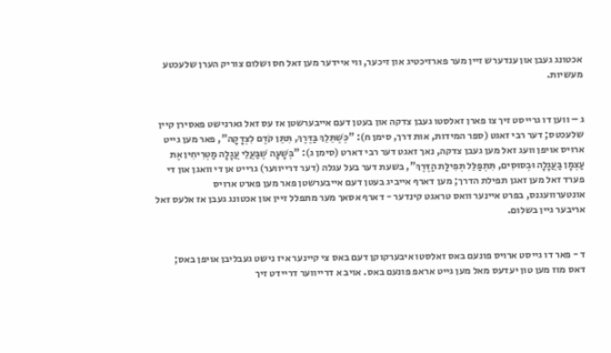אכטונג געבן און ענדערש זיין מער פארזיכטיג און זיכער, ווי איידער מען זאל חס ושלום צוריק הערן שלעכטע מעשיות.


ג – ווען דו גרייסט זיך צו פארן זאלסטו געבן צדקה און בעטן דעם אייבערשטן אז עס זאל גארנישט פאסירן קיין שלעכטס; דער רבי זאגט (ספר המידות, אות דרך, סימן ח): "כְּשֶׁתֵּלֵךְ בַּדֶּרֶךְ, תִּתֵּן קֹדֶם לִצְדָקָה", פאר מען גייט ארויס אויפן וועג זאל מען געבן צדקה, נאך זאגט דער רבי דארט (סימן ג): "בְּשָׁעָה שֶׁבַּעֲלֵי עֲגָלָה מַטְרִיחִין אֶת עַצְמָן בַּעֲגָלָה וּבְסוּסִים, תִּתְפַּלֵּל תְּפִילַּת הַדֶּרֶךְ", בשעת דער בעל עגלה (דער דרייווער) גרייט אן די וואגן און די פערד זאל מען זאגן תפילת הדרך; מען דארף אייביג בעטן דעם אייבערשטן פאר מען פארט ארויס אונטערוועגנס, בפרט איינער וואס טראגט קינדער - דארף אסאך מער מתפלל זיין און אכטונג געבן אז אלעס זאל אריבער גיין בשלום.


ד - פאר דו גייסט ארויס פונעם באס זאלסטו איבערקוקן דעם באס צי קיינער איז נישט געבליבן אויפן באס; דאס מוז מען טון יעדעס מאל מען גייט אראפ פונעם באס. אויב א דרייווער דריידט זיך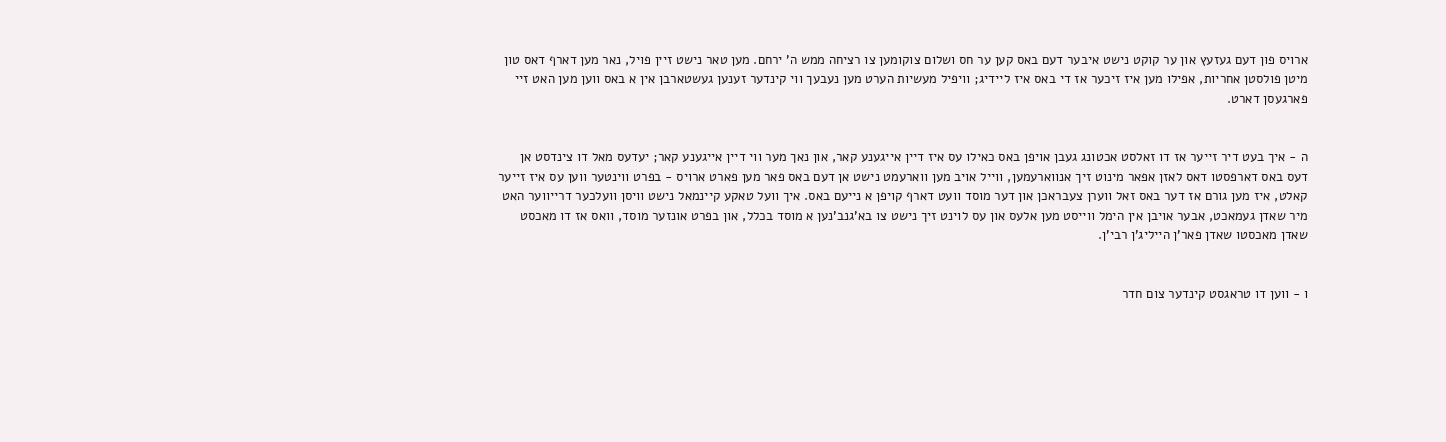ארויס פון דעם געזעץ און ער קוקט נישט איבער דעם באס קען ער חס ושלום צוקומען צו רציחה ממש ה' ירחם. מען טאר נישט זיין פויל, נאר מען דארף דאס טון מיטן פולסטן אחריות, אפילו מען איז זיכער אז די באס איז ליידיג; וויפיל מעשיות הערט מען נעבעך ווי קינדער זענען געשטארבן אין א באס ווען מען האט זיי פארגעסן דארט.


ה - איך בעט דיר זייער אז דו זאלסט אכטונג געבן אויפן באס כאילו עס איז דיין אייגענע קאר, און נאך מער ווי דיין אייגענע קאר; יעדעס מאל דו צינדסט אן דעס באס דארפסטו דאס לאזן אפאר מינוט זיך אנווארעמען, ווייל אויב מען ווארעמט נישט אן דעם באס פאר מען פארט ארויס - בפרט ווינטער ווען עס איז זייער קאלט, איז מען גורם אז דער באס זאל ווערן צעבראכן און דער מוסד וועט דארף קויפן א נייעם באס. איך וועל טאקע קיינמאל נישט וויסן וועלכער דרייווער האט מיר שאדן געמאכט, אבער אויבן אין הימל ווייסט מען אלעס און עס לוינט זיך נישט צו בא'גנב'נען א מוסד בכלל, און בפרט אונזער מוסד, וואס אז דו מאכסט שאדן מאכסטו שאדן פאר'ן הייליג'ן רבי'ן.


ו - ווען דו טראגסט קינדער צום חדר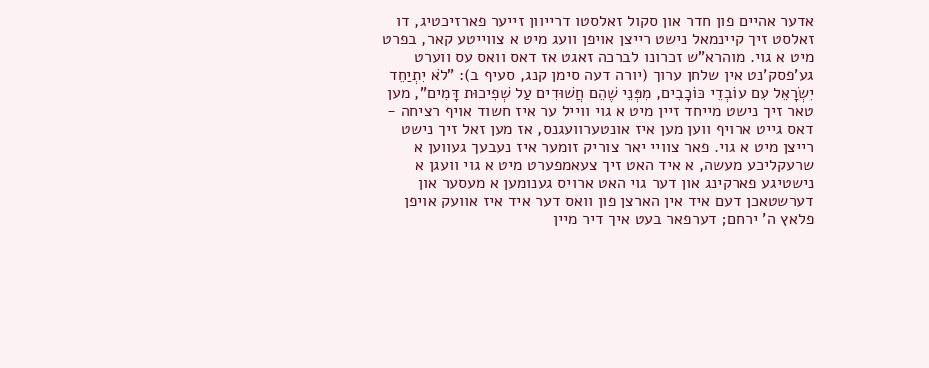אדער אהיים פון חדר און סקול זאלסטו דרייוון זייער פארזיכטיג, דו זאלסט זיך קיינמאל נישט רייצן אויפן וועג מיט א צווייטע קאר, בפרט מיט א גוי. מוהרא"ש זכרונו לברכה זאגט אז דאס וואס עס ווערט גע'פסק'נט אין שלחן ערוך (יורה דעה סימן קנג, סעיף ב): "לֹא יִתְיַחֵד יִשְׂרָאֵל עִם עוֹבְדֵי כּוֹכָבִים, מִפְּנֵי שֶׁהֵם חֲשׁוּדִים עַל שְׁפִיכוּת דָּמִים", מען טאר זיך נישט מייחד זיין מיט א גוי ווייל ער איז חשוד אויף רציחה - דאס גייט ארויף ווען מען איז אונטערוועגנס, אז מען זאל זיך נישט רייצן מיט א גוי. פאר צוויי יאר צוריק זומער איז נעבעך געווען א שרעקליכע מעשה, א איד האט זיך צעאמפערט מיט א גוי וועגן א נישטיגע פארקינג און דער גוי האט ארויס גענומען א מעסער און דערשטאכן דעם איד אין הארצן פון וואס דער איד איז אוועק אויפן פלאץ ה' ירחם; דערפאר בעט איך דיר מיין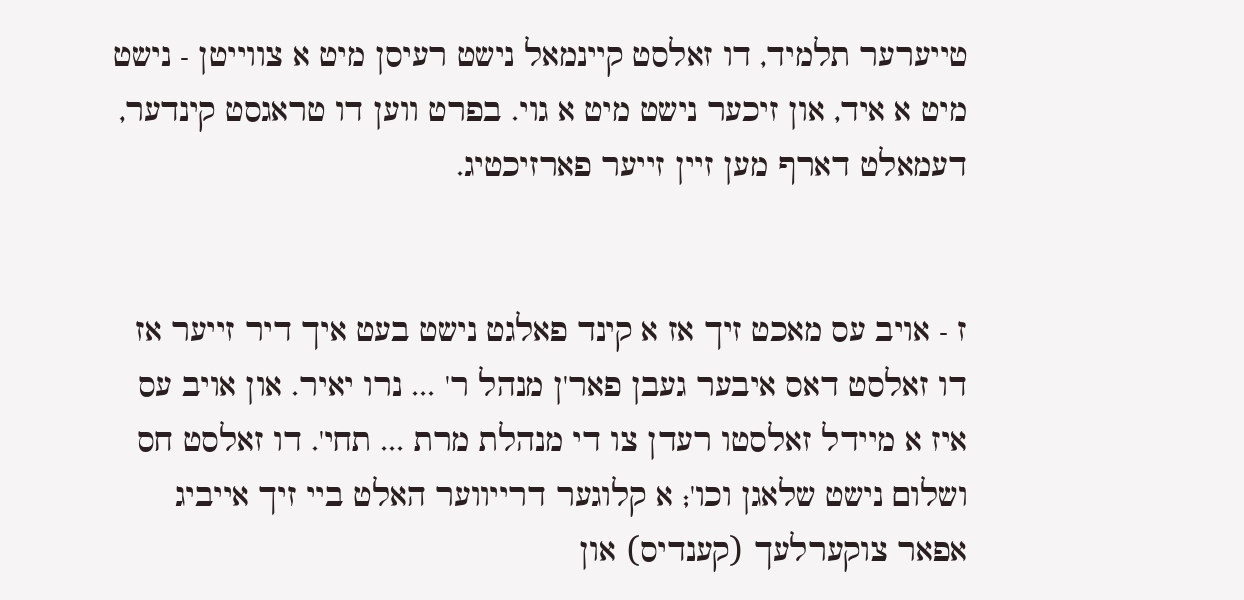טייערער תלמיד, דו זאלסט קיינמאל נישט רעיסן מיט א צווייטן - נישט מיט א איד, און זיכער נישט מיט א גוי. בפרט ווען דו טראגסט קינדער, דעמאלט דארף מען זיין זייער פארזיכטיג.


ז - אויב עס מאכט זיך אז א קינד פאלגט נישט בעט איך דיר זייער אז דו זאלסט דאס איבער געבן פאר'ן מנהל ר' ... נרו יאיר. און אויב עס איז א מיידל זאלסטו רעדן צו די מנהלת מרת ... תחי'. דו זאלסט חס ושלום נישט שלאגן וכו'; א קלוגער דרייווער האלט ביי זיך אייביג אפאר צוקערלעך (קענדיס) און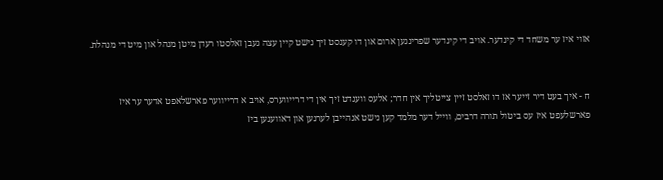אזוי איז ער משחד די קינדער. אויב די קינדער שפרינגען ארום און דו קענסט זיך נישט קיין עצה געבן זאלסטו רעדן מיטן מנהל און מיט די מנהלת.


ח - איך בעט דיר זייער אז דו זאלסט זיין צייטליך אין חדר; אלעס ווענדט זיך אין די דרייווערס, אויב א דרייווער פארשלאפט אדער ער איז פארשלעפט איז עס ביטול תורה דרבים, ווייל דער מלמד קען נישט אנהייבן לערנען און דאווענען ביז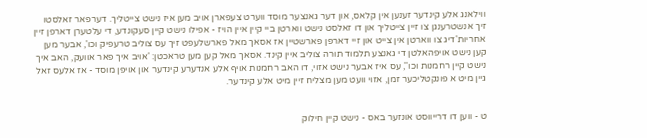ווילאנג אלע קינדער זענען אין קלאס, און דער גאנצער מוסד ווערט צעפארן אויב מען איז נישט צייטליך. דערפאר זאלסטו זיך אנשטרענגן צו זיין צייטליך און דו זאלסט נישט ווארטן ביי קיין איין הויז - אפילו נישט קיין סעקונדע, די עלטערן דארפן זיין אחריות'דיג צו ווארטן אין צייט און זיי דארפן פארשטיין אז אסאך מאל פארשלעפט זיך עס צוליב טרעפיק וכו', אבער מען קען נישט אויפהאלטן די גאנצע תלמוד תורה צוליב איין קינד. אסאך מאל קען מען טראכטן: 'אויב איך פאר אוועק, האב איך נישט קיין רחמנות וכו'', עס איז אבער נישט אזוי, דו האב רחמנות אויף אלע אנדערע קינדער און אויפן מוסד - אז אלעס זאל גיין מיט א פונקטליכער זמן, אזוי וועט מען מצליח זיין מיט אלע קינדער.


ט - ווען דו דרייווסט אונזער באס - נישט קיין חילוק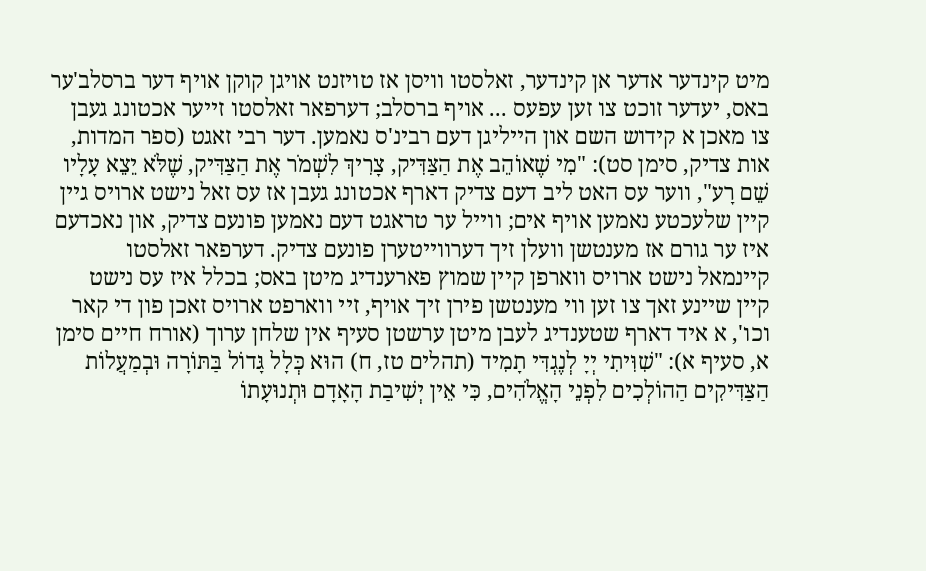מיט קינדער אדער אן קינדער, זאלסטו וויסן אז טויזנט אויגן קוקן אויף דער ברסלב'ער באס, יעדער זוכט צו זען עפעס ... אויף ברסלב; דערפאר זאלסטו זייער אכטונג געבן צו מאכן א קידוש השם און הייליגן דעם רבינ'ס נאמען. דער רבי זאגט (ספר המדות, אות צדיק, סימן סט): "מִי שֶׁאוֹהֵב אֶת הַצַּדִּיק, צָרִיךְ לִשְׁמֹר אֶת הַצַּדִּיק, שֶׁלֹּא יֵצֵא עָלָיו שֵׁם רָע", ווער עס האט ליב דעם צדיק דארף אכטונג געבן אז עס זאל נישט ארויס גיין קיין שלעכטע נאמען אויף אים; ווייל ער טראגט דעם נאמען פונעם צדיק, און נאכדעם איז ער גורם אז מענטשן וועלן זיך דערווייטערן פונעם צדיק. דערפאר זאלסטו קיינמאל נישט ארויס ווארפן קיין שמוץ פארענדיג מיטן באס; בכלל איז עס נישט קיין שיינע זאך צו זען ווי מענטשן פירן זיך אויף, זיי ווארפט ארויס זאכן פון די קאר וכו', א איד דארף שטענדיג לעבן מיטן ערשטן סעיף אין שלחן ערוך (אורח חיים סימן א, סעיף א): "שִׁוִּיתִי יְיָ לְנֶגְדִּי תָמִיד (תהלים טז, ח) הוּא כְּלָל גָּדוֹל בַּתּוֹרָה וּבְמַעֲלוֹת הַצַּדִּיקִים הַהוֹלְכִים לִפְנֵי הָאֱלֹהִים, כִּי אֵין יְשִׁיבַת הָאָדָם וּתְנוּעָתוֹ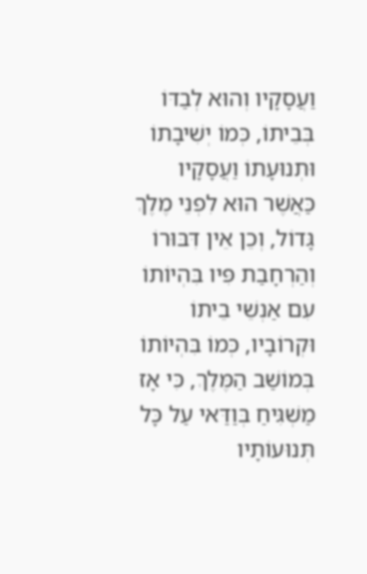וַעֲסָקָיו וְהוּא לְבַדּוֹ בְּבֵיתוֹ, כְּמוֹ יְשִׁיבָתוֹ וּתְנוּעָתוֹ וַעֲסָקָיו כַּאֲשֶׁר הוּא לִפְנֵי מֶלֶךְ גָּדוֹל, וְכֵן אֵין דִּבּוּרוֹ וְהַרְחָבַת פִּיו בִּהְיוֹתוֹ עִם אַנְשֵׁי בֵיתוֹ וּקְרוֹבָיו, כְּמוֹ בִּהְיוֹתוֹ בְּמוֹשַׁב הַמֶּלֶךְ, כִּי אָז מַשְׁגִּיחַ בְּוַדַּאי עַל כָּל תְּנוּעוֹתָיו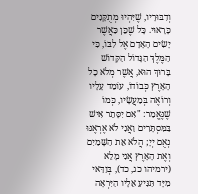וְדִבּוּרָיו, שֶׁיִּהְיוּ מְתֻקָּנִים כָּרָאוּי. כָּל שֶׁכֵּן כַּאֲשֶׁר יָשִׂים הָאָדָם אֶל לִבּוֹ, כִּי הַמֶּלֶךְ הַגָּדוֹל הַקָּדוֹשׁ בָּרוּךְ הוּא, אֲשֶׁר מְלֹא כָל הָאָרֶץ כְּבוֹדוֹ, עוֹמֵד עָלָיו וְרוֹאֶה בְּמַעֲשָׂיו, כְּמוֹ שֶׁנֶּאֱמַר: "אִם יִסָּתֵר אִישׁ בַּמִּסְתָּרִים וַאֲנִי לֹא אֶרְאֶנּוּ נְאֻם יְיָ; הֲלֹא אֵת הַשָּׁמַיִם וְאֶת הָאָרֶץ אֲנִי מָלֵא (ירמיהו כג, כד), בְּוַדַּאי מִיָּד תַּגִּיעַ אֵלָיו הַיִּרְאָה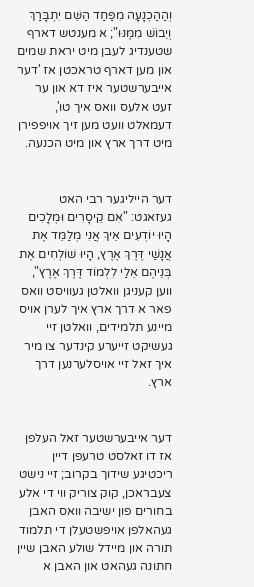וְהַהַכְנָעָה מִפַּחַד הַשֵּׁם יִתְבָּרַךְ וְיֵבוֹשׁ מִמֶּנּוּ"; א מענטש דארף שטענדיג לעבן מיט יראת שמים און מען דארף טראכטן אז 'דער אייבערשטער איז דא און ער זעט אלעס וואס איך טו', דעמאלט וועט מען זיך אויפפירן מיט דרך ארץ און מיט הכנעה.


דער הייליגער רבי האט געזאגט: "אִם קֵיסָרִים וּמְלָכִים הָיוּ יוֹדְעִים אֵיךְ אֲנִי מְלַמֵּד אֶת אֲנָשַׁי דֶּרֶךְ אֶרֶץ, הָיוּ שׁוֹלְחִים אֶת בְּנֵיהֶם אֵלַי לִלְמוֹד דֶּרֶךְ אֶרֶץ", ווען קעניגן וואלטן געוויסט וואס פאר א דרך ארץ איך לערן אויס מיינע תלמידים, וואלטן זיי געשיקט זייערע קינדער צו מיר איך זאל זיי אויסלערנען דרך ארץ.


דער אייבערשטער זאל העלפן אז דו זאלסט טרעפן דיין ריכטיגע שידוך בקרוב; זיי נישט צעבראכן, קוק צוריק ווי די אלע בחורים פון ישיבה וואס האבן געהאלפן אויפשטעלן די תלמוד תורה און מיידל שולע האבן שיין חתונה געהאט און האבן א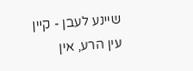שיינע לעבן - קיין עין הרע, אין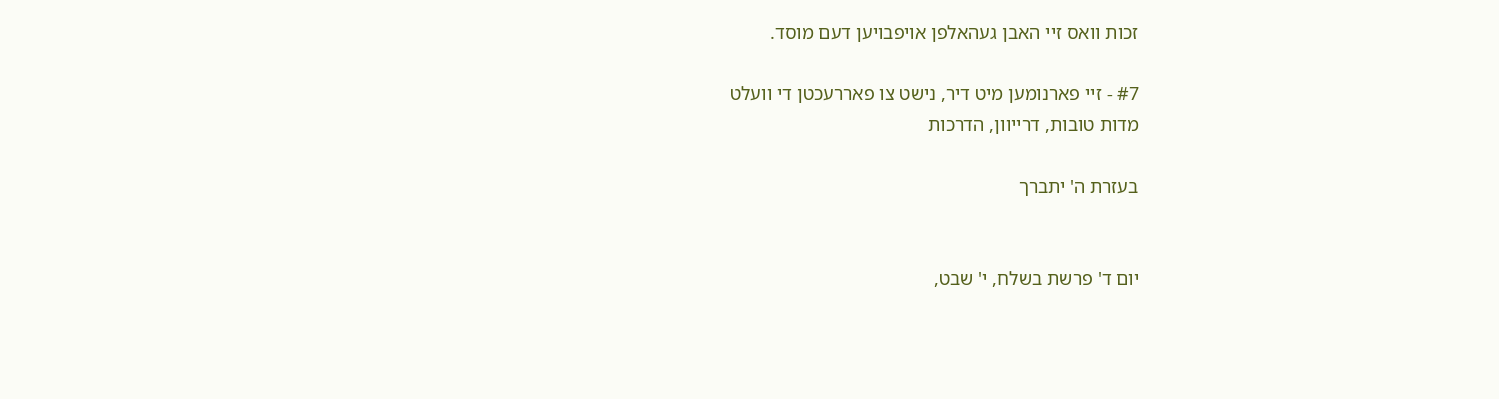זכות וואס זיי האבן געהאלפן אויפבויען דעם מוסד.

#7 - זיי פארנומען מיט דיר, נישט צו פאררעכטן די וועלט
מדות טובות, דרייוון, הדרכות

בעזרת ה' יתברך


יום ד' פרשת בשלח, י' שבט,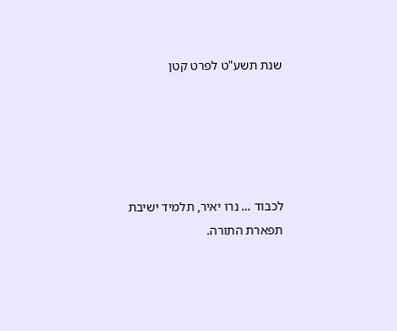שנת תשע"ט לפרט קטן





לכבוד ... נרו יאיר, תלמיד ישיבת תפארת התורה.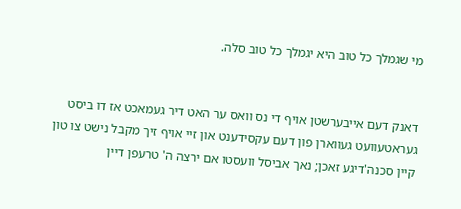מי שגמלך כל טוב היא יגמלך כל טוב סלה.


דאנק דעם אייבערשטן אויף די נס וואס ער האט דיר געמאכט אז דו ביסט געראטעוועט געווארן פון דעם עקסידענט און זיי אויף זיך מקבל נישט צו טון קיין סכנה'דיגע זאכן; נאך אביסל וועסטו אם ירצה ה' טרעפן דיין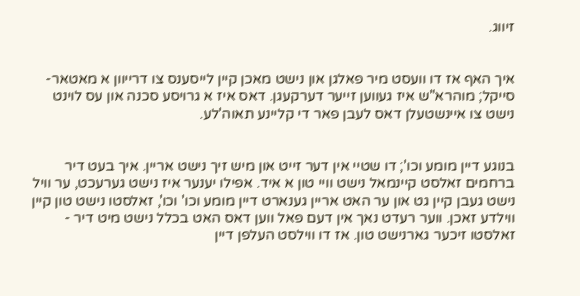זיווג.


איך האף אז דו וועסט מיר פאלגן און נישט מאכן קיין לייסענס צו דרייוון א מאטאר-סייקל; מוהרא"ש איז געווען זייער דערקעגן. דאס איז א גרויסע סכנה און עס לוינט נישט צו איינשטעלן דאס לעבן פאר די קליינע תאוה'לע.


בנוגע דיין מומע וכו'; דו שטיי אין דער זייט און מיש זיך נישט אריין. איך בעט דיר ברחמים זאלסט קיינמאל נישט וויי טון א איד. אפילו יענער איז נישט גערעכט, ער וויל נישט געבן קיין גט און ער האט אריין גענארט דיין מומע וכו' וכו', זאלסטו נישט טון קיין ווילדע זאכן. ווער רעדט נאך אין דעם פאל ווען דאס האט בכלל נישט מיט דיר - זאלסטו זיכער גארנישט טון. אז דו ווילסט העלפן דיין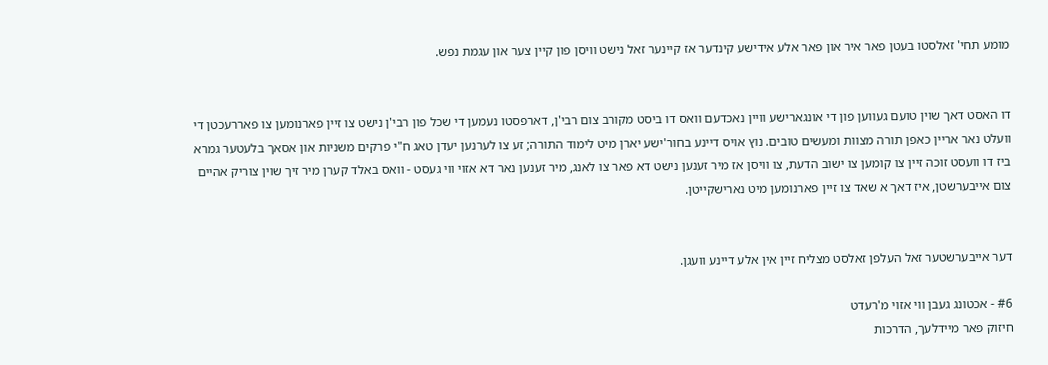מומע תחי' זאלסטו בעטן פאר איר און פאר אלע אידישע קינדער אז קיינער זאל נישט וויסן פון קיין צער און עגמת נפש.


דו האסט דאך שוין טועם געווען פון די אונגארישע וויין נאכדעם וואס דו ביסט מקורב צום רבי'ן, דארפסטו נעמען די שכל פון רבי'ן נישט צו זיין פארנומען צו פאררעכטן די וועלט נאר אריין כאפן תורה מצוות ומעשים טובים. נוץ אויס דיינע בחור'ישע יארן מיט לימוד התורה; זע צו לערנען יעדן טאג ח"י פרקים משניות און אסאך בלעטער גמרא ביז דו וועסט זוכה זיין צו קומען צו ישוב הדעת, צו וויסן אז מיר זענען נישט דא פאר צו לאנג, מיר זענען נאר דא אזוי ווי געסט - וואס באלד קערן מיר זיך שוין צוריק אהיים צום אייבערשטן, איז דאך א שאד צו זיין פארנומען מיט נארישקייטן.


דער אייבערשטער זאל העלפן זאלסט מצליח זיין אין אלע דיינע וועגן.

#6 - אכטונג געבן ווי אזוי מ'רעדט
חיזוק פאר מיידלעך, הדרכות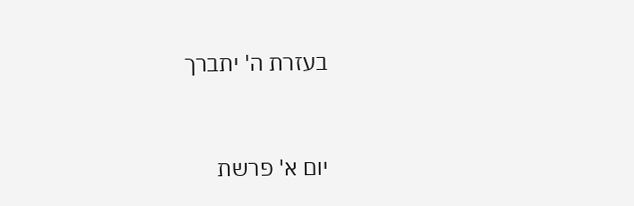בעזרת ה' יתברך


יום א' פרשת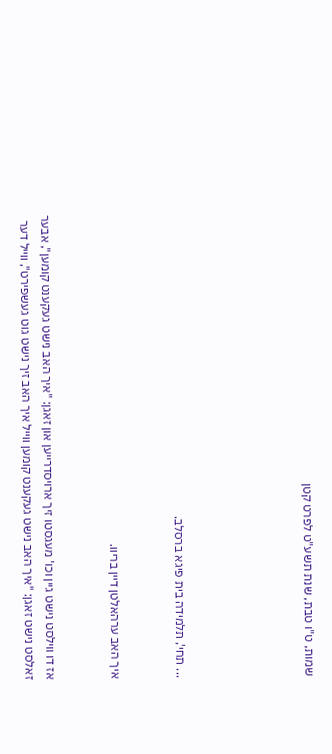שמות, ט"ו טבת, שנת תשע"ט לפרט קטן





... תחי', תלמידה בית פיגא ברסלב.


איך האב ערהאלטן דיין בריוו.


אז דו ווילסט נישט גיין וכו' מעגסטו זיך ארויסדרייען און זאגן: "איך האב נישט געקענט קומען", אבער זאלסט נישט זאגן: "איך האב נישט געקענט קומען ווייל איך האב זיך נישט גוט געשפירט", ווייל דער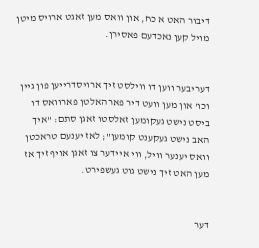דיבור האט א כח, און וואס מען זאגט ארויס מיטן מויל קען נאכדעם פאסירן.


דעריבער ווען דו ווילסט זיך ארויסדרייען פון גיין וכו' און מען וועט דיר פארהאלטן פארוואס דו ביסט נישט געקומען זאלסטו זאגן סתם: "איך האב נישט געקענט קומען"; לאז יענעם טראכטן וואס יענער וויל, ווי איידער צו זאגן אויף זיך אז מען האט זיך נישט גוט געשפירט.


דער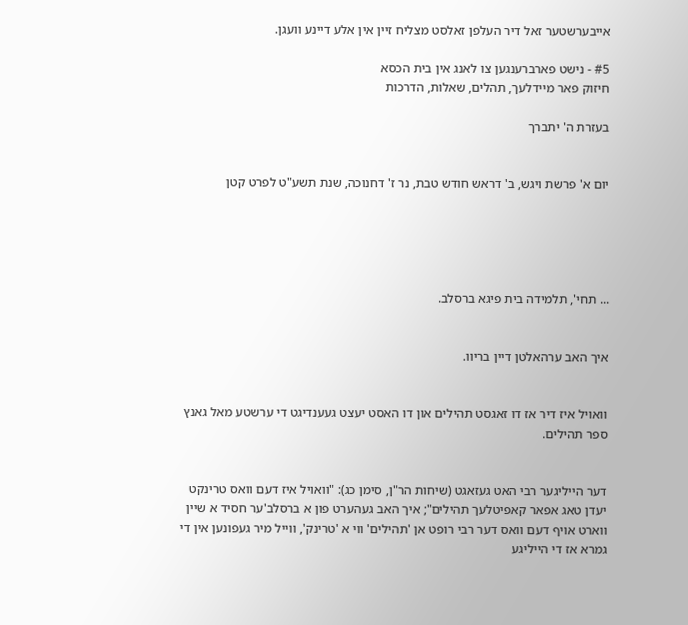אייבערשטער זאל דיר העלפן זאלסט מצליח זיין אין אלע דיינע וועגן.

#5 - נישט פארברענגען צו לאנג אין בית הכסא
חיזוק פאר מיידלעך, תהלים, שאלות, הדרכות

בעזרת ה' יתברך


יום א' פרשת ויגש, ב' דראש חודש טבת, נר ז' דחנוכה, שנת תשע"ט לפרט קטן





... תחי', תלמידה בית פיגא ברסלב.


איך האב ערהאלטן דיין בריוו.


וואויל איז דיר אז דו זאגסט תהילים און דו האסט יעצט געענדיגט די ערשטע מאל גאנץ ספר תהילים.


דער הייליגער רבי האט געזאגט (שיחות הר"ן, סימן כג): "וואויל איז דעם וואס טרינקט יעדן טאג אפאר קאפיטלעך תהילים"; איך האב געהערט פון א ברסלב'ער חסיד א שיין ווארט אויף דעם וואס דער רבי רופט אן 'תהילים' ווי א 'טרינק', ווייל מיר געפונען אין די גמרא אז די הייליגע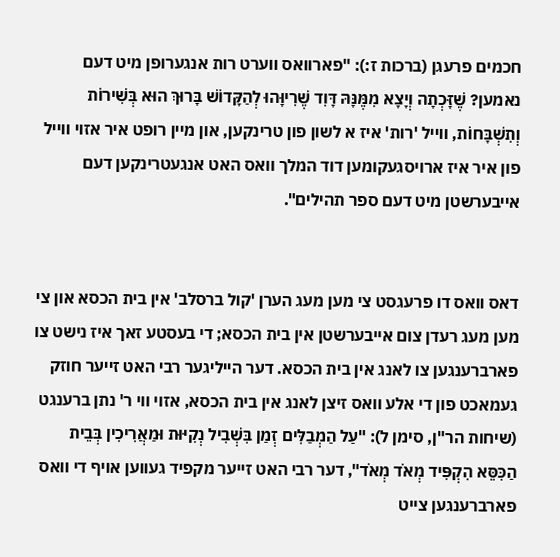חכמים פרעגן (ברכות ז:): "פארוואס ווערט רות אנגערופן מיט דעם נאמען? שֶׁזָּכְתָה וְיָצָא מִמֶּנָּהּ דָּוִד שֶׁרִיוָּהוּ לְהַקָּדוֹשׁ בָּרוּךְ הוּא בְּשִׁירוֹת וְתִשְׁבָּחוֹת, ווייל 'רות' איז א לשון פון טרינקען, און מיין רופט איר אזוי ווייל פון איר איז ארויסגעקומען דוד המלך וואס האט אנגעטרינקען דעם אייבערשטן מיט דעם ספר תהילים".


דאס וואס דו פרעגסט צי מען מעג הערן 'קול ברסלב' אין בית הכסא און צי מען מעג רעדן צום אייבערשטן אין בית הכסא; די בעסטע זאך איז נישט צו פארברענגען צו לאנג אין בית הכסא. דער הייליגער רבי האט זייער חוזק געמאכט פון די אלע וואס זיצן לאנג אין בית הכסא, אזוי ווי ר' נתן ברענגט (שיחות הר"ן, סימן ל): "עַל הַמְבַלִּים זְמַן בִּשְׁבִיל נְקִיּוּת וּמַאֲרִיכִין בְּבֵית הַכִּסֵּא הִקְפִּיד מְאֹד מְאֹד", דער רבי האט זייער מקפיד געווען אויף די וואס פארברענגען צייט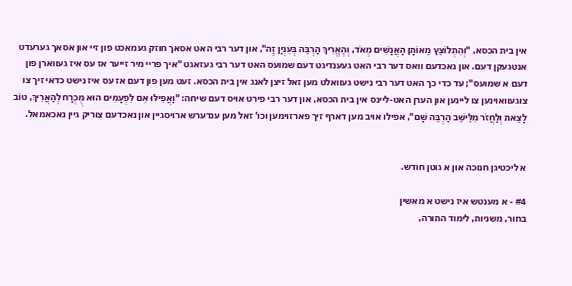אין בית הכסא, "וְהִתְלוֹצֵץ מֵאוֹתָן הָאֲנָשִׁים מְאֹד, וְהֶאֱרִיךְ הַרְבֵּה בְּעִנְיָן זֶה", און דער רבי האט אסאך חוזק געמאכט פון זיי און אסאך גערעדט אנטגעקן דעם. און נאכדעם וואס דער רבי האט געענדיגט דעם שמועס האט דער רבי געזאגט "איך פריי מיר זייער אז עס איז געווארן פון דעם א שמועס"; עד כדי כך האט דער רבי נישט געוואלט מען זאל זיצן לאנג אין בית הכסא. זעט מען פון דעם אז עס איז נישט כדאי זיך צו צוגעוואוינען צו ליינען און הערן האט-ליינס אין בית הכסא, און דער רבי פירט אויס דעם שיחה: "וַאֲפִילּוּ אִם לִפְעָמִים הוּא מֻכְרָח לְהַאֲרִיךְ, טוֹב לָצֵאת וְלַחֲזֹר מִלֵּישֵׁב הַרְבֵּה שָׁם", אפילו אויב מען דארף זיך פארזוימען וכו' זאל מען ענדערש ארויסגיין און נאכדעם צוריק גיין נאכאמאל.


א ליכטיגן חנוכה און א גוטן חודש.

#4 - א מענטש איז נישט א מאשין
בחור, משניות, לימוד התורה,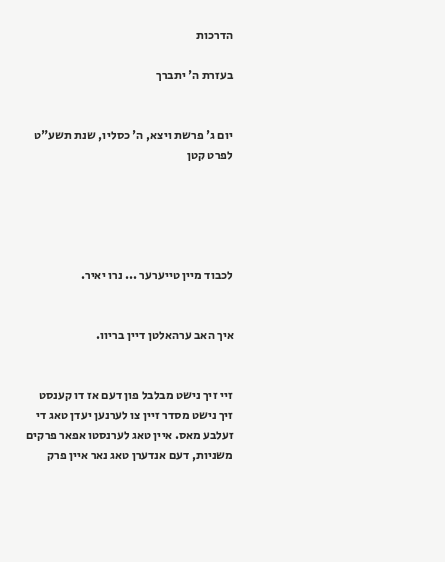הדרכות

בעזרת ה' יתברך


יום ג' פרשת ויצא, ה' כסליו, שנת תשע"ט לפרט קטן





לכבוד מיין טייערער ... נרו יאיר.


איך האב ערהאלטן דיין בריוו.


זיי זיך נישט מבלבל פון דעם אז דו קענסט זיך נישט מסדר זיין צו לערנען יעדן טאג די זעלבע מאס. איין טאג לערנסטו אפאר פרקים משניות, דעם אנדערן טאג נאר איין פרק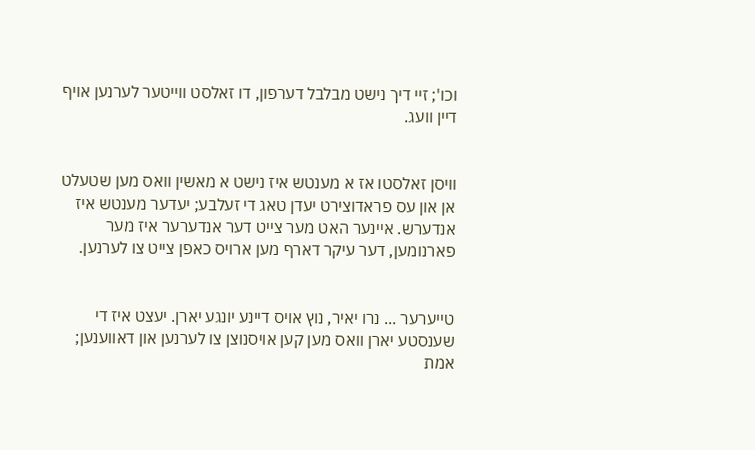וכו'; זיי דיך נישט מבלבל דערפון, דו זאלסט ווייטער לערנען אויף דיין וועג.


וויסן זאלסטו אז א מענטש איז נישט א מאשין וואס מען שטעלט אן און עס פראדוצירט יעדן טאג די זעלבע; יעדער מענטש איז אנדערש. איינער האט מער צייט דער אנדערער איז מער פארנומען, דער עיקר דארף מען ארויס כאפן צייט צו לערנען.


טייערער ... נרו יאיר, נוץ אויס דיינע יונגע יארן. יעצט איז די שענסטע יארן וואס מען קען אויסנוצן צו לערנען און דאווענען; אמת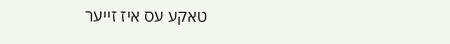טאקע עס איז זייער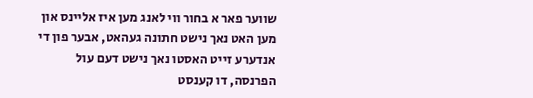שווער פאר א בחור ווי לאנג מען איז אליינס און מען האט נאך נישט חתונה געהאט, אבער פון די אנדערע זייט האסטו נאך נישט דעם עול הפרנסה, דו קענסט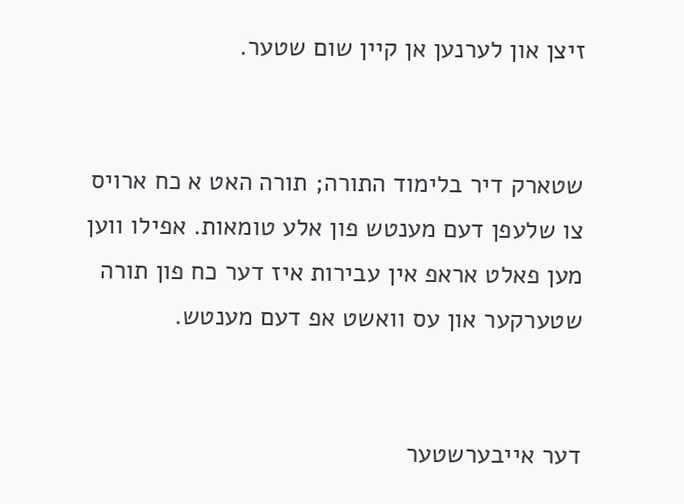זיצן און לערנען אן קיין שום שטער.


שטארק דיר בלימוד התורה; תורה האט א כח ארויס צו שלעפן דעם מענטש פון אלע טומאות. אפילו ווען מען פאלט אראפ אין עבירות איז דער כח פון תורה שטערקער און עס וואשט אפ דעם מענטש.


דער אייבערשטער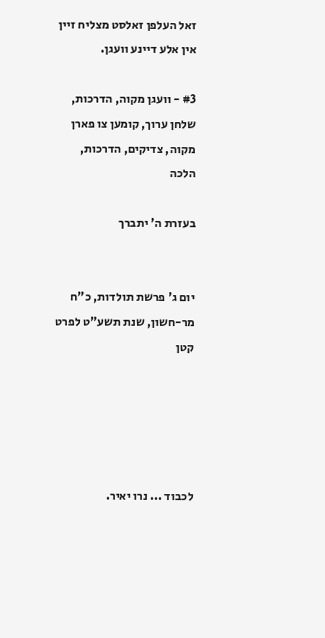זאל העלפן זאלסט מצליח זיין אין אלע דיינע וועגן.

#3 - וועגן מקוה, הדרכות, שלחן ערוך, קומען צו פארן
מקוה, צדיקים, הדרכות, הלכה

בעזרת ה' יתברך


יום ג' פרשת תולדות, כ"ח מר-חשון, שנת תשע"ט לפרט קטן





לכבוד ... נרו יאיר.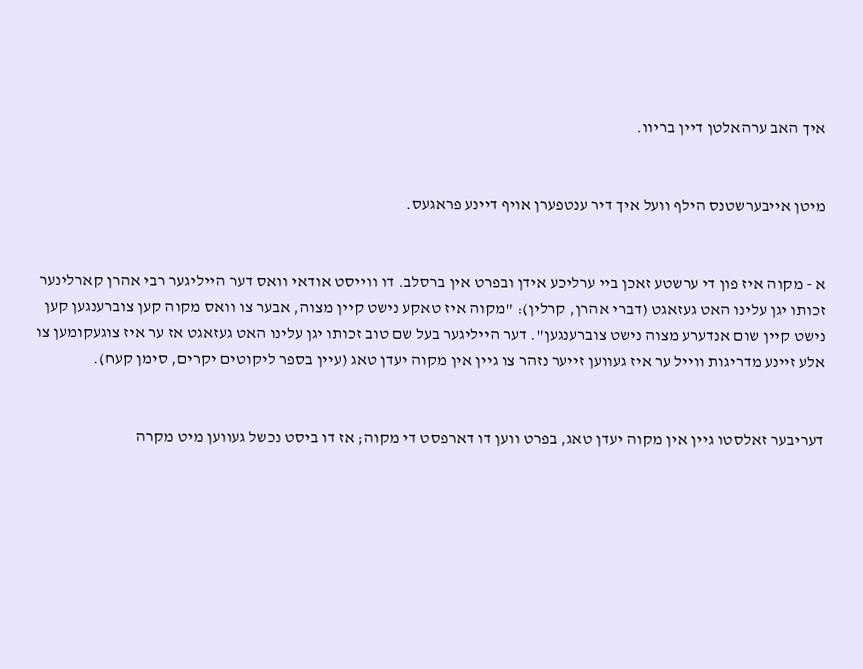איך האב ערהאלטן דיין בריוו.


מיטן אייבערשטנס הילף וועל איך דיר ענטפערן אויף דיינע פראגעס.


א - מקוה איז פון די ערשטע זאכן ביי ערליכע אידן ובפרט אין ברסלב. דו ווייסט אודאי וואס דער הייליגער רבי אהרן קארלינער זכותו יגן עלינו האט געזאגט (דברי אהרן, קרלין): "מקוה איז טאקע נישט קיין מצוה, אבער צו וואס מקוה קען צוברענגען קען נישט קיין שום אנדערע מצוה נישט צוברענגען". דער הייליגער בעל שם טוב זכותו יגן עלינו האט געזאגט אז ער איז צוגעקומען צו אלע זיינע מדריגות ווייל ער איז געווען זייער נזהר צו גיין אין מקוה יעדן טאג (עיין בספר ליקוטים יקרים, סימן קעח).


דעריבער זאלסטו גיין אין מקוה יעדן טאג, בפרט ווען דו דארפסט די מקוה; אז דו ביסט נכשל געווען מיט מקרה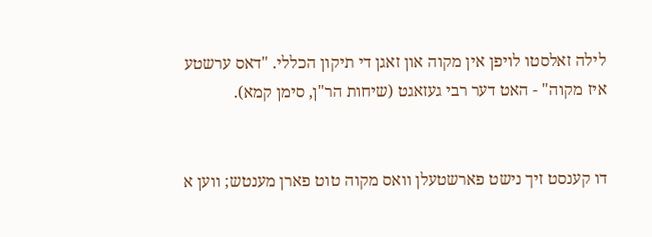לילה זאלסטו לויפן אין מקוה און זאגן די תיקון הכללי. "דאס ערשטע איז מקוה" - האט דער רבי געזאגט (שיחות הר"ן, סימן קמא).


דו קענסט זיך נישט פארשטעלן וואס מקוה טוט פארן מענטש; ווען א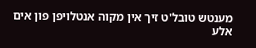מענטש טובל'ט זיך אין מקוה אנטלויפן פון אים אלע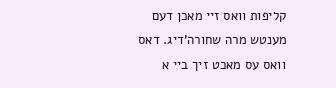קליפות וואס זיי מאכן דעם מענטש מרה שחורה'דיג. דאס וואס עס מאכט זיך ביי א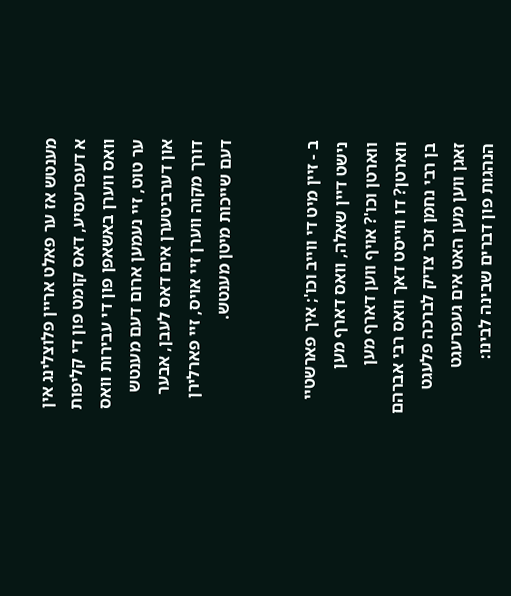מענטש אז ער פאלט אריין פלוצלינג אין א דעפרעסיע, דאס קומט פון די קליפות וואס ווערן באשאפן פון די עבירות וואס ער טוט, זיי נעמען ארום דעם מענטש און דערביטערן אים דאס לעבן, אבער דורך מקוה ווערן זיי אויס, זיי פארלירן דעם שייכות מיטן מענטש.


ב - זיין מיט די ווייב וכו'; איך פארשטיי נישט דיין שאלה, וואס דארף מען ווארטן וכו'? אויף ווען דארף מען ווארטן? דו ווייסט דאך וואס רבי אברהם בן רבי נחמן זכר צדיק לברכה פלעגט זאגן ווען מען האט אים געפרעגט הנהגות פון דברים שבינה לבינו: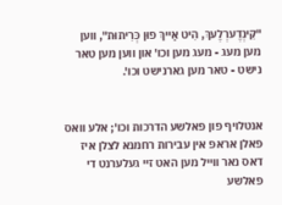"קִינְדֶערְלֶעךְ, הִיט אַייךְ פוּן כְּרִיתוּת", ווען מען מעג - מעג מען וכו' און ווען מען טאר נישט - טאר מען גארנישט וכו'.


אנטלויף פון פאלשע הדרכות וכו'; אלע וואס פאלן אראפ אין עבירות רחמנא לצלן איז דאס נאר ווייל מען האט זיי געלערנט די פאלשע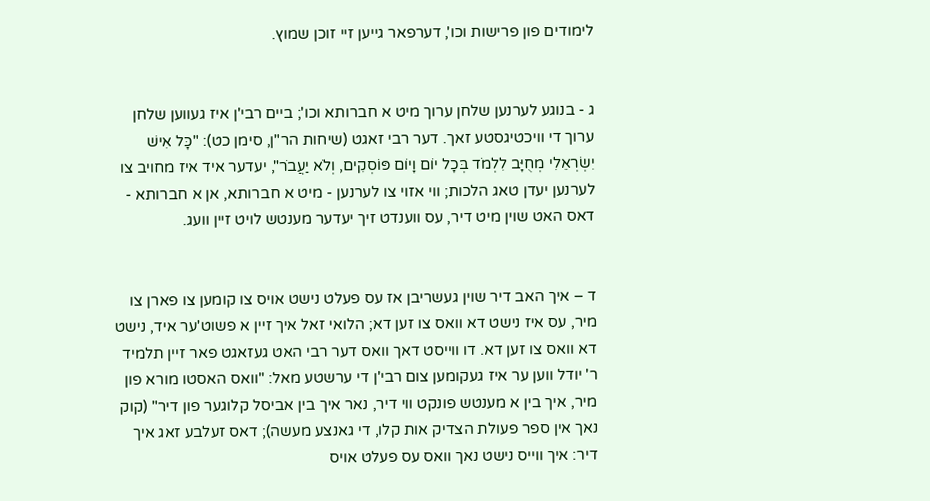לימודים פון פרישות וכו', דערפאר גייען זיי זוכן שמוץ.


ג - בנוגע לערנען שלחן ערוך מיט א חברותא וכו'; ביים רבי'ן איז געווען שלחן ערוך די וויכטיגסטע זאך. דער רבי זאגט (שיחות הר"ן, סימן כט): "כָּל אִישׁ יִשְׂרְאֵלִי מְחֻיָּב לִלְמֹד בְּכָל יוֹם וָיוֹם פּוֹסְקִים, וְלֹא יַעֲבֹר", יעדער איד איז מחויב צו לערנען יעדן טאג הלכות; ווי אזוי צו לערנען - מיט א חברותא, אן א חברותא -  דאס האט שוין מיט דיר, עס ווענדט זיך יעדער מענטש לויט זיין וועג.


ד – איך האב דיר שוין געשריבן אז עס פעלט נישט אויס צו קומען צו פארן צו מיר, עס איז נישט דא וואס צו זען דא; הלואי זאל איך זיין א פשוט'ער איד, נישט דא וואס צו זען דא. דו ווייסט דאך וואס דער רבי האט געזאגט פאר זיין תלמיד ר' יודל ווען ער איז געקומען צום רבי'ן די ערשטע מאל: "וואס האסטו מורא פון מיר, איך בין א מענטש פונקט ווי דיר, נאר איך בין אביסל קלוגער פון דיר" (קוק נאך אין ספר פעולת הצדיק אות קלו, די גאנצע מעשה); דאס זעלבע זאג איך דיר: איך ווייס נישט נאך וואס עס פעלט אויס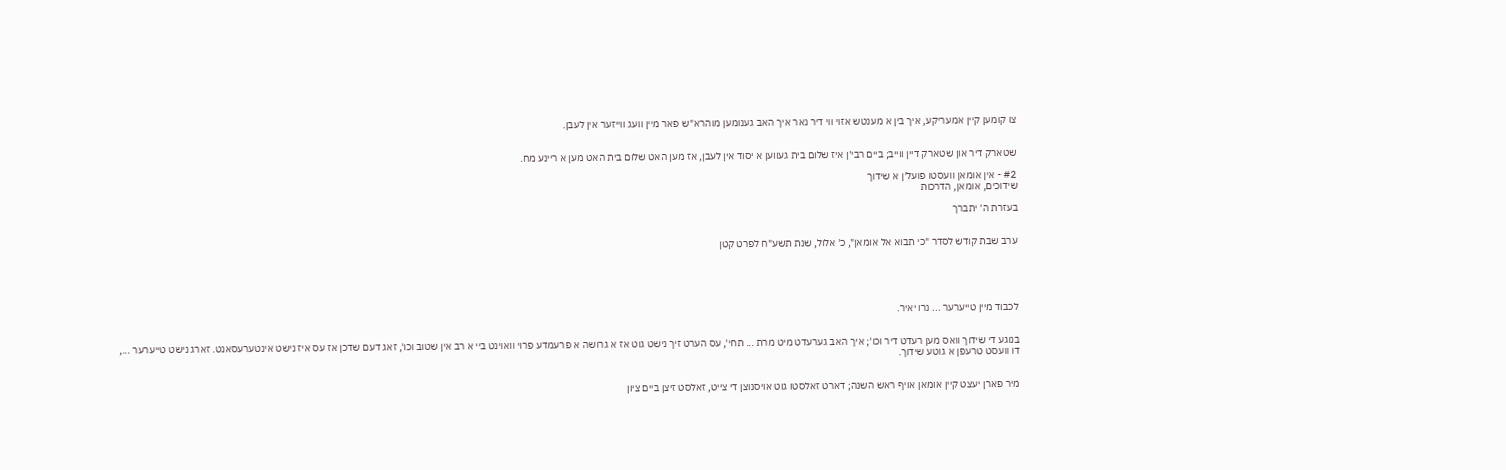צו קומען קיין אמעריקע, איך בין א מענטש אזוי ווי דיר נאר איך האב גענומען מוהרא"ש פאר מיין וועג ווייזער אין לעבן.


שטארק דיר און שטארק דיין ווייב; ביים רבי'ן איז שלום בית געווען א יסוד אין לעבן, אז מען האט שלום בית האט מען א ריינע מח.

#2 - אין אומאן וועסטו פועל'ן א שידוך
שידוכים, אומאן, הדרכות

בעזרת ה' יתברך


ערב שבת קודש לסדר "כי תבוא אל אומאן", כ' אלול, שנת תשע"ח לפרט קטן





לכבוד מיין טייערער ... נרו יאיר.


בנוגע די שידוך וואס מען רעדט דיר וכו'; איך האב גערעדט מיט מרת ... תחי', עס הערט זיך נישט גוט אז א גרושה א פרעמדע פרוי וואוינט ביי א רב אין שטוב וכו', זאג דעם שדכן אז עס איז נישט אינטערעסאנט. זארג נישט טייערער ..., דו וועסט טרעפן א גוטע שידוך.


מיר פארן יעצט קיין אומאן אויף ראש השנה; דארט זאלסטו גוט אויסנוצן די צייט, זאלסט זיצן ביים ציון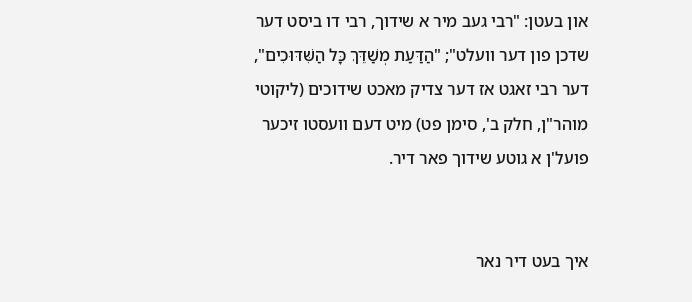און בעטן: "רבי געב מיר א שידוך, רבי דו ביסט דער שדכן פון דער וועלט"; "הַדַּעַת מְשַׁדֵּךְ כָּל הַשִּׁדּוּכִים", דער רבי זאגט אז דער צדיק מאכט שידוכים (ליקוטי מוהר"ן, חלק ב', סימן פט) מיט דעם וועסטו זיכער פועל'ן א גוטע שידוך פאר דיר.


איך בעט דיר נאר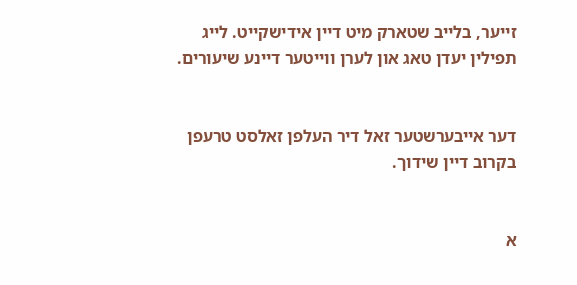זייער, בלייב שטארק מיט דיין אידישקייט. לייג תפילין יעדן טאג און לערן ווייטער דיינע שיעורים.


דער אייבערשטער זאל דיר העלפן זאלסט טרעפן בקרוב דיין שידוך.


א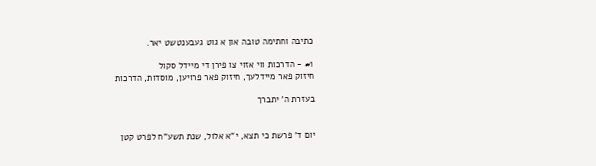כתיבה וחתימה טובה און א גוט געבענטשט יאר.

#1 - הדרכות ווי אזוי צו פירן די מיידל סקול
חיזוק פאר מיידלעך, חיזוק פאר פרויען, מוסדות, הדרכות

בעזרת ה' יתברך


יום ד' פרשת כי תצא, י"א אלול, שנת תשע"ח לפרט קטן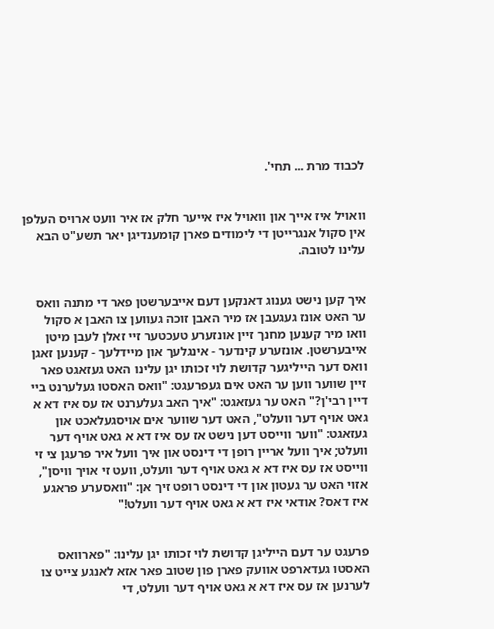לכבוד מרת ... תחי'.


וואויל איז אייך און וואויל איז אייער חלק אז איר וועט ארויס העלפן אין סקול אנגרייטן די לימודים פארן קומענדיגן יאר תשע"ט הבא עלינו לטובה.


איך קען נישט גענוג דאנקען דעם אייבערשטן פאר די מתנה וואס ער האט אונז געגעבן אז מיר האבן זוכה געווען צו האבן א סקול וואו מיר קענען מחנך זיין אונזערע טעכטער זיי זאלן לעבן מיטן אייבערשטן. אונזערע קינדער - אינגלעך און מיידלעך - קענען זאגן וואס דער הייליגער קדושת לוי זכותו יגן עלינו האט געזאגט פאר זיין שווער ווען ער האט אים געפרעגט: "וואס האסטו געלערנט ביי דיין רבי'ן?" האט ער געזאגט: "איך האב געלערנט אז עס איז דא א גאט אויף דער וועלט", האט דער שווער אים אויסגעלאכט און געזאגט: "ווער ווייסט דען נישט אז עס איז דא א גאט אויף דער וועלט; איך וועל אריין רופן די דינסט און איך וועל איר פרעגן צי זי ווייסט אז עס איז דא א גאט אויף דער וועלט, וועט זי אויך וויסן", אזוי האט ער געטון און די דינסט רופט זיך אן: "וואסערע פראגע איז דאס? אודאי איז דא א גאט אויף דער וועלט!"


פרעגט ער דעם הייליגן קדושת לוי זכותו יגן עלינו: "פארוואס האסטו געדארפט אוועק פארן פון שטוב פאר אזא לאנגע צייט צו לערנען אז עס איז דא א גאט אויף דער וועלט, די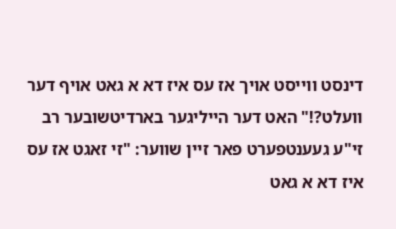דינסט ווייסט אויך אז עס איז דא א גאט אויף דער וועלט?!" האט דער הייליגער בארדיטשובער רב זי"ע געענטפערט פאר זיין שווער: "זי זאגט אז עס איז דא א גאט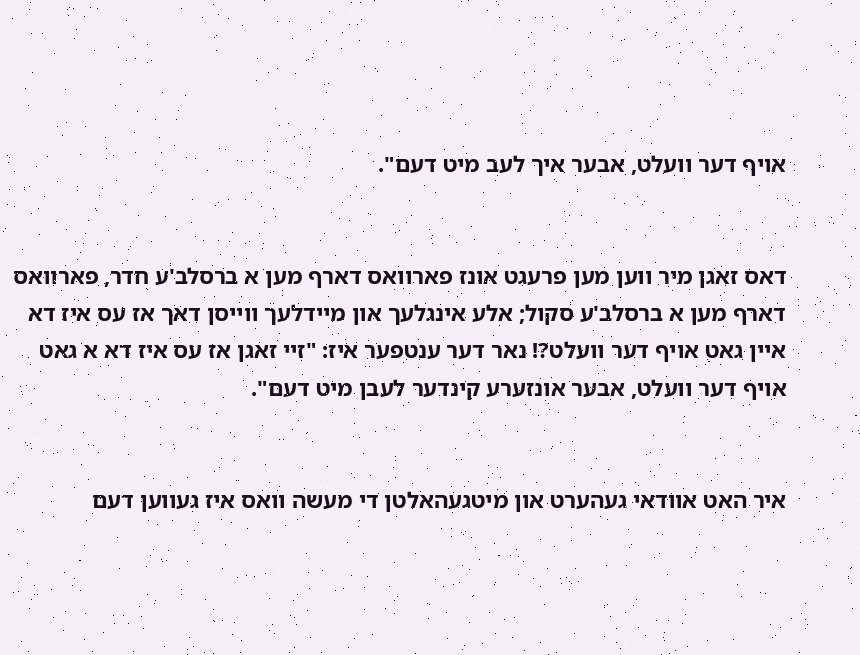אויף דער וועלט, אבער איך לעב מיט דעם".


דאס זאגן מיר ווען מען פרעגט אונז פארוואס דארף מען א ברסלב'ע חדר, פארוואס דארף מען א ברסלב'ע סקול; אלע אינגלעך און מיידלעך ווייסן דאך אז עס איז דא איין גאט אויף דער וועלט?! נאר דער ענטפער איז: "זיי זאגן אז עס איז דא א גאט אויף דער וועלט, אבער אונזערע קינדער לעבן מיט דעם".


איר האט אוודאי געהערט און מיטגעהאלטן די מעשה וואס איז געווען דעם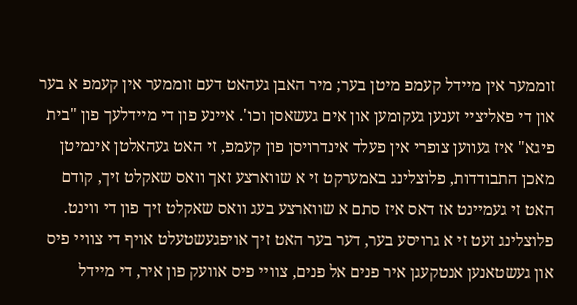זוממער אין מיידל קעמפ מיטן בער; מיר האבן געהאט דעם זוממער אין קעמפ א בער און די פאליציי זענען געקומען און אים געשאסן וכו'. איינע פון די מיידלעך פון "בית פיגא" איז געווען צופרי אין פעלד אינדרויסן פון קעמפ, זי האט געהאלטן אינמיטן מאכן התבודדות, פלוצלינג באמערקט זי א שווארצע זאך וואס שאקלט זיך, קודם האט זי געמיינט אז דאס איז סתם א שווארצע בעג וואס שאקלט זיך פון די ווינט. פלוצלינג זעט זי א גרויסע בער, דער בער האט זיך אויפגעשטעלט אויף די צוויי פיס און געשטאנען אנטקעגן איר פנים אל פנים, צוויי פיס אוועק פון איר, די מיידל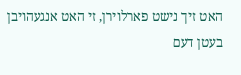האט זיך נישט פארלוירן, זי האט אנגעהויבן בעטן דעם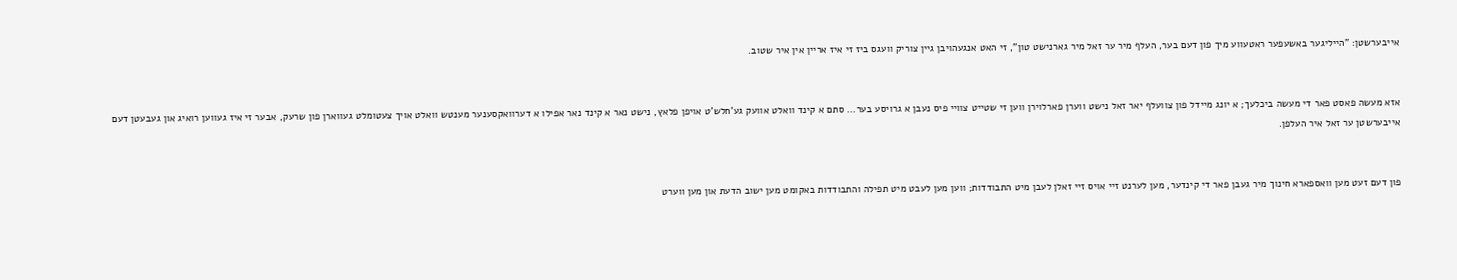אייבערשטן: "הייליגער באשעפער ראטעווע מיך פון דעם בער, העלף מיר ער זאל מיר גארנישט טון", זי האט אנגעהויבן גיין צוריק וועגס ביז זי איז אריין אין איר שטוב.


אזא מעשה פאסט פאר די מעשה ביכלעך; א יונג מיידל פון צוועלף יאר זאל נישט ווערן פארלוירן ווען זי שטייט צוויי פיס נעבן א גרויסע בער... סתם א קינד וואלט אוועק גע'חלש'ט אויפן פלאץ, נישט נאר א קינד נאר אפילו א דערוואקסענער מענטש וואלט אויך צעטומלט געווארן פון שרעק, אבער זי איז געווען רואיג און געבעטן דעם אייבערשטן ער זאל איר העלפן.


פון דעם זעט מען וואספארא חינוך מיר געבן פאר די קינדער, מען לערנט זיי אויס זיי זאלן לעבן מיט התבודדות; ווען מען לעבט מיט תפילה והתבודדות באקומט מען ישוב הדעת און מען ווערט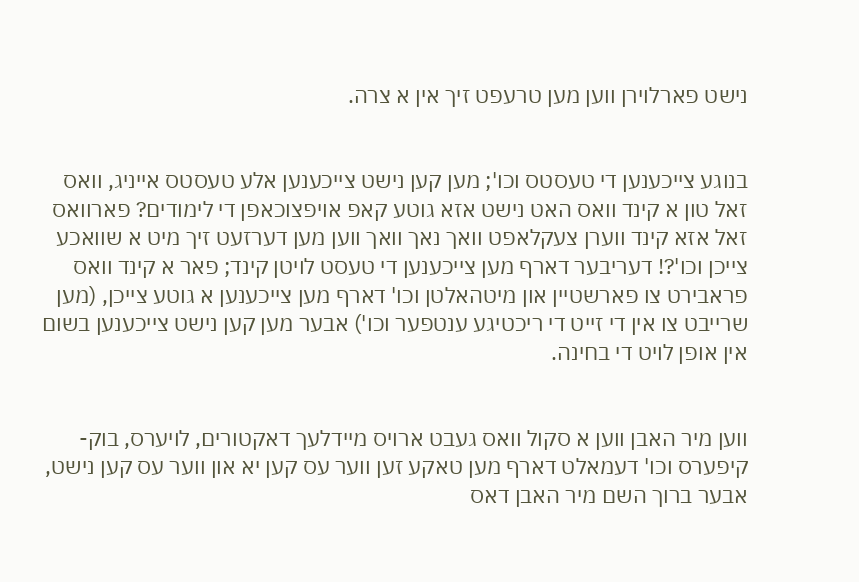נישט פארלוירן ווען מען טרעפט זיך אין א צרה.


בנוגע צייכענען די טעסטס וכו'; מען קען נישט צייכענען אלע טעסטס אייניג, וואס זאל טון א קינד וואס האט נישט אזא גוטע קאפ אויפצוכאפן די לימודים? פארוואס זאל אזא קינד ווערן צעקלאפט וואך נאך וואך ווען מען דערזעט זיך מיט א שוואכע צייכן וכו'?! דעריבער דארף מען צייכענען די טעסט לויטן קינד; פאר א קינד וואס פראבירט צו פארשטיין און מיטהאלטן וכו' דארף מען צייכענען א גוטע צייכן, (מען שרייבט צו אין די זייט די ריכטיגע ענטפער וכו') אבער מען קען נישט צייכענען בשום אין אופן לויט די בחינה.


ווען מיר האבן ווען א סקול וואס געבט ארויס מיידלעך דאקטורים, לויערס, בוק-קיפערס וכו' דעמאלט דארף מען טאקע זען ווער עס קען יא און ווער עס קען נישט, אבער ברוך השם מיר האבן דאס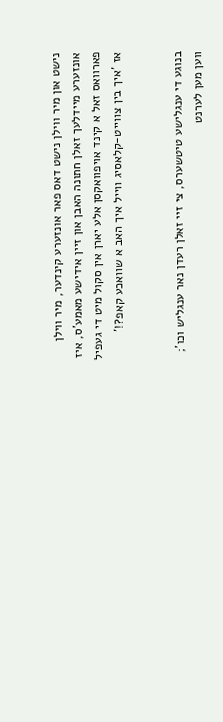נישט און מיר ווילן נישט דאס פאר אונזערע קינדער, מיר ווילן אונזערע מיידלעך זאלן חתונה האבן און זיין אידישע מאמע'ס, איז פארוואס זאל א קינד אויפוואקסן אלע יארן אין סקול מיט די געפיל אז 'איך בין צווייט-קלאסיג ווייל איך האב א שוואכע קאפ?!'


בנוגע די ענגלישע טיטשערס, צי זיי זאלן רעדן נאר ענגליש וכו'; ווען מען לערנט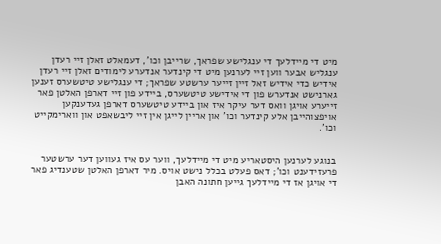מיט די מיידלעך די ענגלישע שפראך, שרייבן וכו', דעמאלט זאלן זיי רעדן ענגליש אבער ווען זיי לערנען מיט די קינדער אנדערע לימודים זאלן זיי רעדן אידיש כדי אידיש זאל זיין זייער ערשטע שפראך; די ענגלישע טיטשערס זענען גארנישט אנדערש פון די אידישע טיטשערס, ביידע פון זיי דארפן האלטן פאר זייערע אויגן וואס דער עיקר איז און ביידע טיטשערס דארפן געדענקען אויפצוהייבן אלע קינדער וכו' און אריין לייגן אין זיי ליבשאפט און ווארימקייט וכו'.


בנוגע לערנען היסטאריע מיט די מיידלעך, ווער עס איז געווען דער ערשטער פרעזידענט וכו'; דאס פעלט בכלל נישט אויס. מיר דארפן האלטן שטענדיג פאר די אויגן אז די מיידלעך גייען חתונה האבן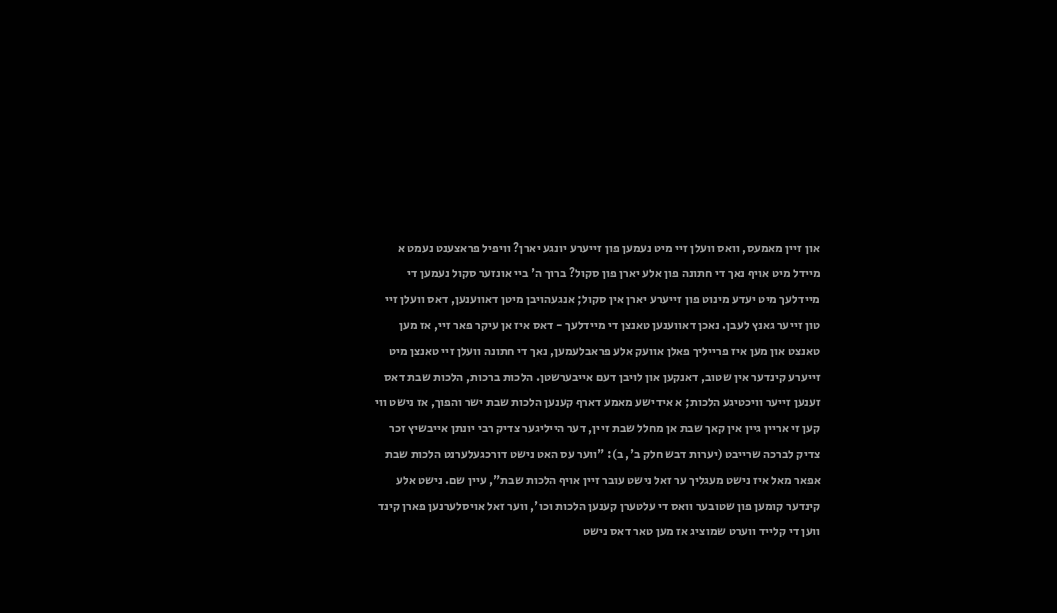און זיין מאמעס, וואס וועלן זיי מיט נעמען פון זייערע יונגע יארן? וויפיל פראצענט נעמט א מיידל מיט אויף נאך די חתונה פון אלע יארן פון סקול? ברוך ה' ביי אונזער סקול נעמען די מיידלעך מיט יעדע מינוט פון זייערע יארן אין סקול; אנגעהויבן מיטן דאווענען, דאס וועלן זיי טון זייער גאנץ לעבן. נאכן דאווענען טאנצן די מיידלעך - דאס איז אן עיקר פאר זיי, אז מען טאנצט און מען איז פרייליך פאלן אוועק אלע פראבלעמען, נאך די חתונה וועלן זיי טאנצן מיט זייערע קינדער אין שטוב, דאנקען און לויבן דעם אייבערשטן. הלכות ברכות, הלכות שבת דאס זענען זייער וויכטיגע הלכות; א אידישע מאמע דארף קענען הלכות שבת ישר והפוך, אז נישט ווי קען זי אריין גיין אין קאך שבת אן מחלל שבת זיין, דער הייליגער צדיק רבי יונתן אייבשיץ זכר צדיק לברכה שרייבט (יערות דבש חלק ב', ב): "ווער עס האט נישט דורכגעלערנט הלכות שבת אפאר מאל איז נישט מעגליך ער זאל נישט עובר זיין אויף הלכות שבת", עיין שם. נישט אלע קינדער קומען פון שטובער וואס די עלטערן קענען הלכות וכו', ווער זאל אויסלערנען פארן קינד ווען די קלייד ווערט שמוציג אז מען טאר דאס נישט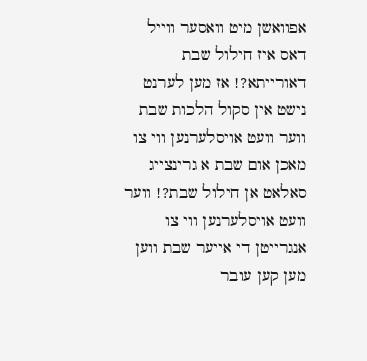אפוואשן מיט וואסער ווייל דאס איז חילול שבת דאורייתא?! אז מען לערנט נישט אין סקול הלכות שבת ווער וועט אויסלערנען ווי צו מאכן אום שבת א גרינצייג סאלאט אן חילול שבת?! ווער וועט אויסלערנען ווי צו אנגרייטן די אייער שבת ווען מען קען עובר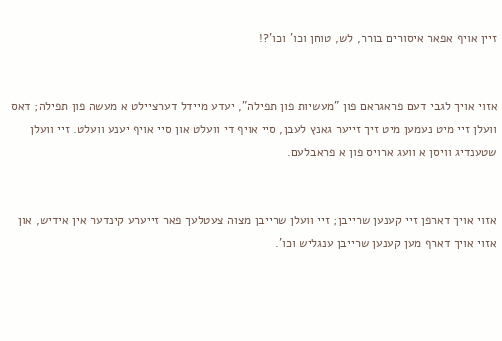זיין אויף אפאר איסורים בורר, לש, טוחן וכו' וכו'?!


אזוי אויך לגבי דעם פראגראם פון "מעשיות פון תפילה", יעדע מיידל דערציילט א מעשה פון תפילה; דאס וועלן זיי מיט נעמען מיט זיך זייער גאנץ לעבן, סיי אויף די וועלט און סיי אויף יענע וועלט. זיי וועלן שטענדיג וויסן א וועג ארויס פון א פראבלעם.


אזוי אויך דארפן זיי קענען שרייבן; זיי וועלן שרייבן מצוה צעטלעך פאר זייערע קינדער אין אידיש, און אזוי אויך דארף מען קענען שרייבן ענגליש וכו'.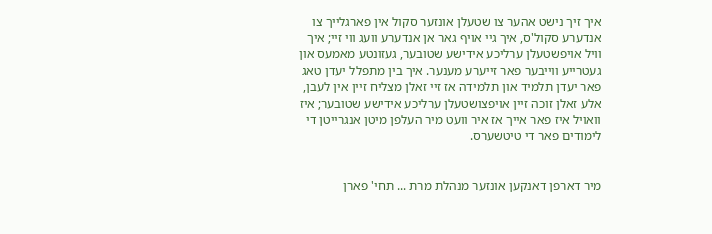איך זיך נישט אהער צו שטעלן אונזער סקול אין פארגלייך צו אנדערע סקול'ס, איך גיי אויף גאר אן אנדערע וועג ווי זיי; איך וויל אויפשטעלן ערליכע אידישע שטובער, געזונטע מאמעס און געטרייע ווייבער פאר זייערע מענער. איך בין מתפלל יעדן טאג פאר יעדן תלמיד און תלמידה אז זיי זאלן מצליח זיין אין לעבן, אלע זאלן זוכה זיין אויפצושטעלן ערליכע אידישע שטובער; איז וואויל איז פאר אייך אז איר וועט מיר העלפן מיטן אנגרייטן די לימודים פאר די טיטשערס.


מיר דארפן דאנקען אונזער מנהלת מרת ... תחי' פארן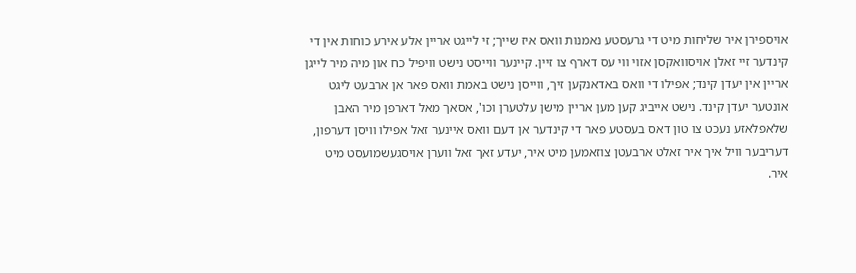אויספירן איר שליחות מיט די גרעסטע נאמנות וואס איז שייך; זי לייגט אריין אלע אירע כוחות אין די קינדער זיי זאלן אויסוואקסן אזוי ווי עס דארף צו זיין. קיינער ווייסט נישט וויפיל כח און מיה מיר לייגן אריין אין יעדן קינד; אפילו די וואס באדאנקען זיך, ווייסן נישט באמת וואס פאר אן ארבעט ליגט אונטער יעדן קינד. נישט אייביג קען מען אריין מישן עלטערן וכו', אסאך מאל דארפן מיר האבן שלאפלאזע נעכט צו טון דאס בעסטע פאר די קינדער אן דעם וואס איינער זאל אפילו וויסן דערפון, דעריבער וויל איך איר זאלט ארבעטן צוזאמען מיט איר, יעדע זאך זאל ווערן אויסגעשמועסט מיט איר.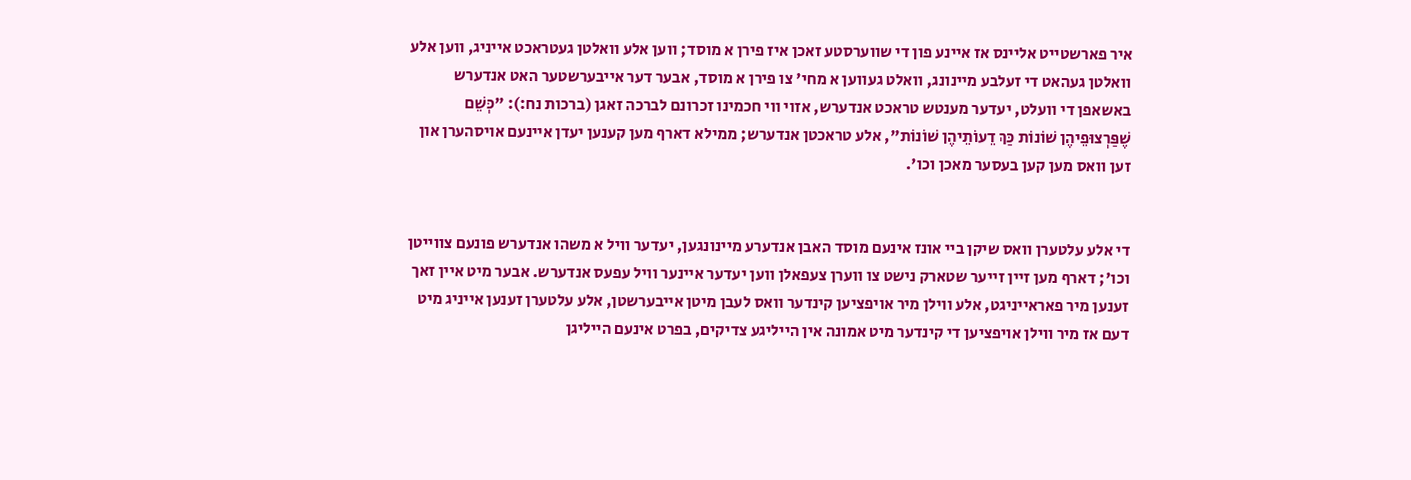איר פארשטייט אליינס אז איינע פון די שווערסטע זאכן איז פירן א מוסד; ווען אלע וואלטן געטראכט אייניג, ווען אלע וואלטן געהאט די זעלבע מיינונג, וואלט געווען א מחי' צו פירן א מוסד, אבער דער אייבערשטער האט אנדערש באשאפן די וועלט, יעדער מענטש טראכט אנדערש, אזוי ווי חכמינו זכרונם לברכה זאגן (ברכות נח:): "כְּשֵׁם שֶׁפַּרְצוּפֵיהֶן שׁוֹנוֹת כַּךְ דֵעוֹתֵיהֶן שׁוֹנוֹת", אלע טראכטן אנדערש; ממילא דארף מען קענען יעדן איינעם אויסהערן און זען וואס מען קען בעסער מאכן וכו'.


די אלע עלטערן וואס שיקן ביי אונז אינעם מוסד האבן אנדערע מיינונגען, יעדער וויל א משהו אנדערש פונעם צווייטן וכו'; דארף מען זיין זייער שטארק נישט צו ווערן צעפאלן ווען יעדער איינער וויל עפעס אנדערש. אבער מיט איין זאך זענען מיר פאראייניגט, אלע ווילן מיר אויפציען קינדער וואס לעבן מיטן אייבערשטן, אלע עלטערן זענען אייניג מיט דעם אז מיר ווילן אויפציען די קינדער מיט אמונה אין הייליגע צדיקים, בפרט אינעם הייליגן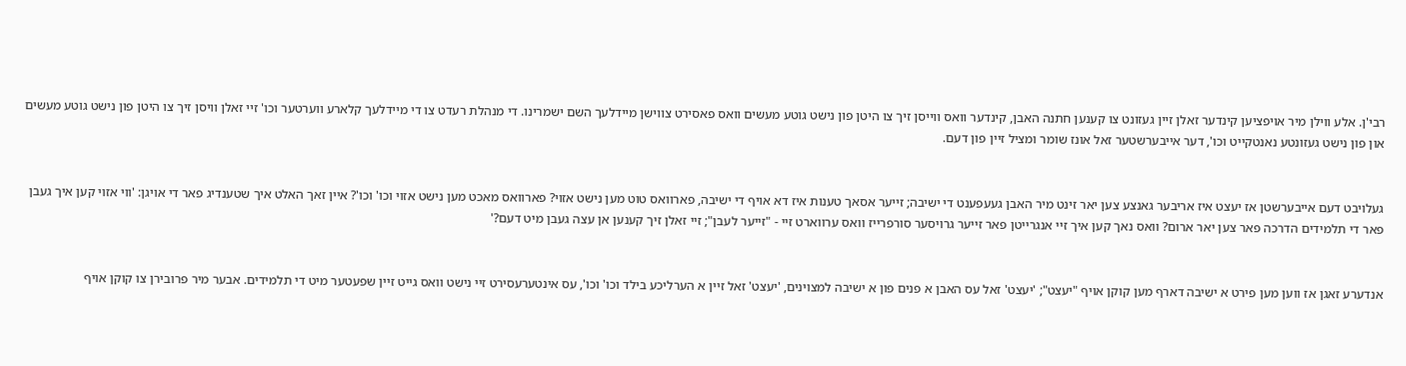רבי'ן. אלע ווילן מיר אויפציען קינדער זאלן זיין געזונט צו קענען חתנה האבן, קינדער וואס ווייסן זיך צו היטן פון נישט גוטע מעשים וואס פאסירט צווישן מיידלעך השם ישמרינו. די מנהלת רעדט צו די מיידלעך קלארע ווערטער וכו' זיי זאלן וויסן זיך צו היטן פון נישט גוטע מעשים און פון נישט געזונטע נאנטקייט וכו', דער אייבערשטער זאל אונז שומר ומציל זיין פון דעם.


געלויבט דעם אייבערשטן אז יעצט איז אריבער גאנצע צען יאר זינט מיר האבן געעפענט די ישיבה; זייער אסאך טענות איז דא אויף די ישיבה, פארוואס טוט מען נישט אזוי? פארוואס מאכט מען נישט אזוי וכו' וכו'? איין זאך האלט איך שטענדיג פאר די אויגן: 'ווי אזוי קען איך געבן פאר די תלמידים הדרכה פאר צען יאר ארום? וואס נאך קען איך זיי אנגרייטן פאר זייער גרויסער סורפרייז וואס ערווארט זיי - "זייער לעבן"; זיי זאלן זיך קענען אן עצה געבן מיט דעם?'


אנדערע זאגן אז ווען מען פירט א ישיבה דארף מען קוקן אויף "יעצט"; 'יעצט' זאל עס האבן א פנים פון א ישיבה למצוינים, 'יעצט' זאל זיין א הערליכע בילד וכו' וכו', עס אינטערעסירט זיי נישט וואס גייט זיין שפעטער מיט די תלמידים. אבער מיר פרובירן צו קוקן אויף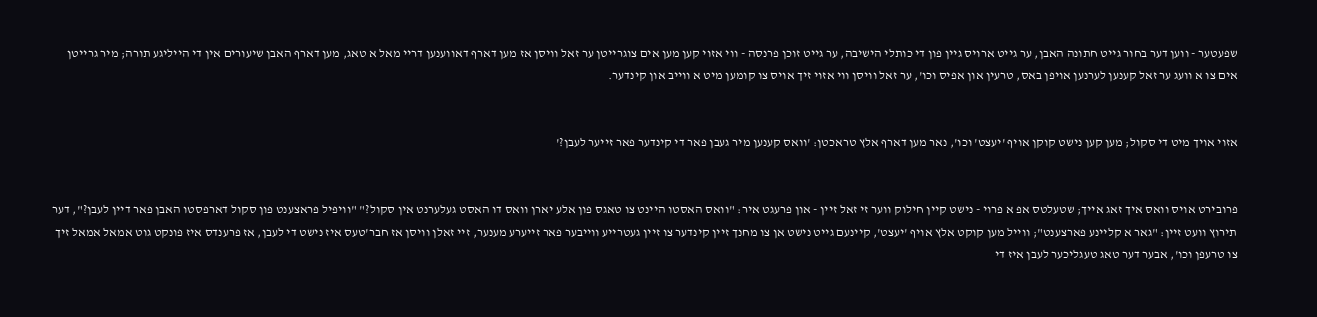שפעטער - ווען דער בחור גייט חתונה האבן, ער גייט ארויס גיין פון די כותלי הישיבה, ער גייט זוכן פרנסה - ווי אזוי קען מען אים צוגרייטן ער זאל וויסן אז מען דארף דאווענען דריי מאל א טאג, מען דארף האבן שיעורים אין די הייליגע תורה; מיר גרייטן אים צו א וועג ער זאל קענען לערנען אויפן באס, טרעין און אפיס וכו', ער זאל וויסן ווי אזוי זיך אויס צו קומען מיט א ווייב און קינדער.


אזוי אויך מיט די סקול; מען קען נישט קוקן אויף 'יעצט' וכו', נאר מען דארף אלץ טראכטן: 'וואס קענען מיר געבן פאר די קינדער פאר זייער לעבן?'


פרובירט אויס וואס איך זאג אייך; שטעלטס אפ א פרוי - נישט קיין חילוק ווער זי זאל זיין - און פרעגט איר: "וואס האסטו היינט צו טאגס פון אלע יארן וואס דו האסט געלערנט אין סקול?" "וויפיל פראצענט פון סקול דארפסטו האבן פאר דיין לעבן?", דער תירוץ וועט זיין: "גאר א קליינע פארצענט"; ווייל מען קוקט אלץ אויף 'יעצט', קיינעם גייט נישט אן צו מחנך זיין קינדער צו זיין געטרייע ווייבער פאר זייערע מענער, זיי זאלן וויסן אז חבר'טעס איז נישט די לעבן, אז פרענדס איז פונקט גוט אמאל אמאל זיך צו טרעפן וכו', אבער דער טאג טעגליכער לעבן איז די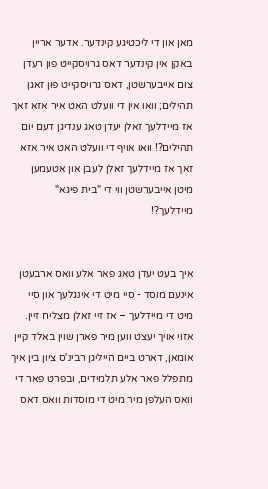מאן און די ליכטיגע קינדער. אדער אריין באקן אין קינדער דאס גרויסקייט פון רעדן צום אייבערשטן, דאס גרויסקייט פון זאגן תהילים; וואו אין די וועלט האט איר אזא זאך אז מיידלעך זאלן יעדן טאג ענדיגן דעם יום תהילים?! וואו אויף די וועלט האט איר אזא זאך אז מיידלעך זאלן לעבן און אטעמען מיטן אייבערשטן ווי די "בית פיגא" מיידלעך?!


איך בעט יעדן טאג פאר אלע וואס ארבעטן אינעם מוסד - סיי מיט די אינגלעך און סיי מיט די מיידלעך – אז זיי זאלן מצליח זיין. אזוי אויך יעצט ווען מיר פארן שוין באלד קיין אומאן, דארט ביים הייליגן רבינ'ס ציון בין איך מתפלל פאר אלע תלמידים, ובפרט פאר די וואס העלפן מיר מיט די מוסדות וואס דאס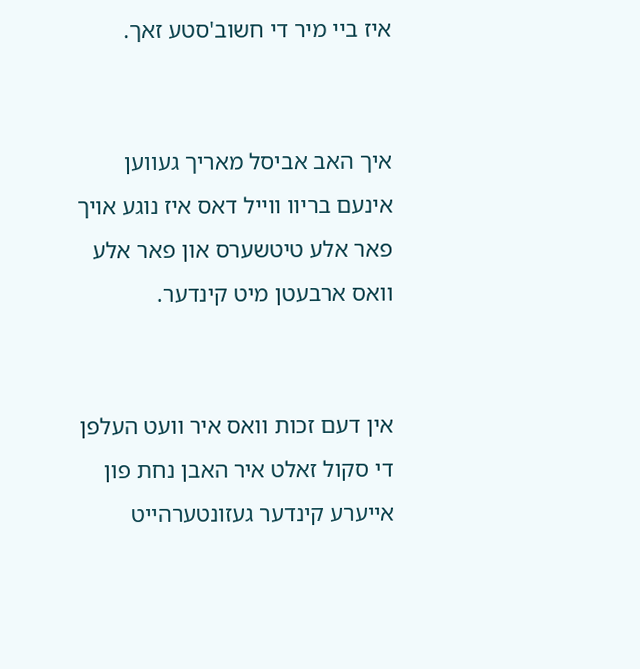איז ביי מיר די חשוב'סטע זאך.


איך האב אביסל מאריך געווען אינעם בריוו ווייל דאס איז נוגע אויך פאר אלע טיטשערס און פאר אלע וואס ארבעטן מיט קינדער.


אין דעם זכות וואס איר וועט העלפן די סקול זאלט איר האבן נחת פון אייערע קינדער געזונטערהייט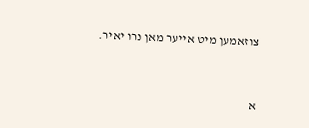צוזאמען מיט אייער מאן נרו יאיר.


א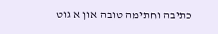כתיבה וחתימה טובה און א גוט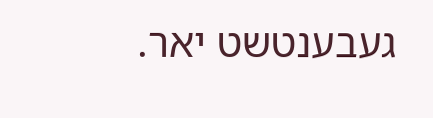געבענטשט יאר.